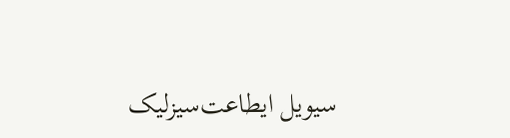سيويل ايطاعت‌سيزليک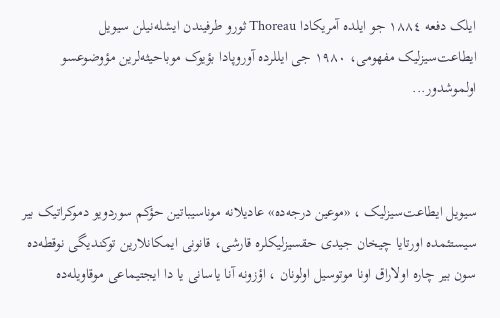ايلک دفعه ١٨٨٤ جو ايلده آمريکادا Thoreau ثورو طرفيندن ايشله‌نيلن سيويل ايطاعت‌سيزليک مفهومی، ١٩٨۰ جی ايللرده آوروپادا بؤيوک موباحيثه‌لرين مؤوضوعسو اولموشدور...



سيويل ايطاعت‌سيزليک ، «موعين درجه‌ده» عاديلانه موناسيباتين حؤکم سوردويو دموکراتيک بير سيستئمده اورتايا چيخان جيدی حقسيزليکلره قارشی، قانونی ايمکانلارين توکنديگی نوقطه‌ده سون بير چاره اولاراق اونا موتوسيل اولونان ، اؤزونه آنا ياسانی يا دا ايجتيماعی موقاويله‌ده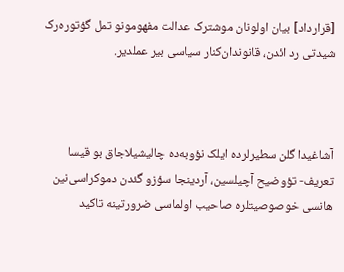[قرارداد] بيان اولونان موشترک عدالت مفهومونو تمل گؤتوره‌رک شيدتی رد ائدن، قانوندان‌کنار سياسی بير عملدير.



آشاغيدا گلن سطيرلرده ايلک نؤوبه‌ده چاليشيلاجاق بو قيسا تعريف- تؤوضيح آچيلسين، آردينجا سؤزو گئدن دموکراسی‌نين هانسی خوصوصيتلره صاحيب اولماسی ضرورتينه تاکيد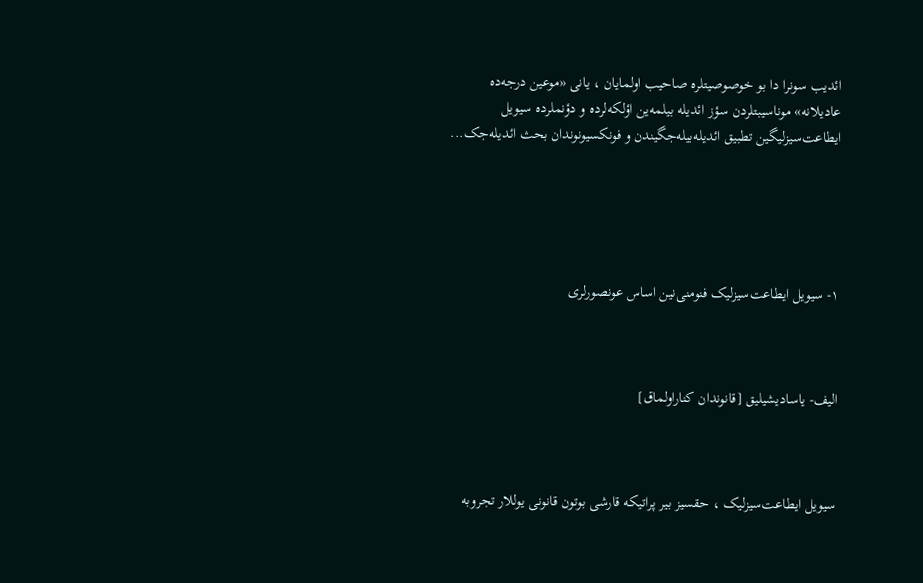ائديب سونرا دا بو خوصوصيتلره صاحيب اولمايان ، يانی «موعين درجه‌ده عاديلانه» موناسيبتلردن سؤز ائديله بيلمه‌ين اؤلکه‌لرده و دؤنملرده سيويل ايطاعت‌سيزليگين تطبيق ائديله‌بيله‌جگيندن و فونکسيونوندان بحث ائديله‌جک...





١- سيويل ايطاعت‌سيزليک فنومنی‌‌نين اساس عونصورلری



اليف- ياساديشيليق [قانوندان کناراولماق]



سيويل ايطاعت‌سيزليک ، حقسيز بير پراتيکه قارشی بوتون قانونی يوللار تجروبه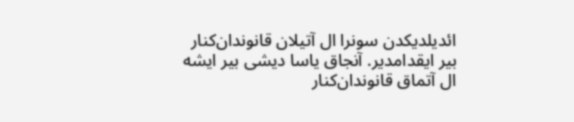ائديلديکدن سونرا ال آتيلان قانوندان‌کنار بير ايقدامدير. آنجاق ياسا ديشی بير ايشه ال آتماق قانوندان‌کنار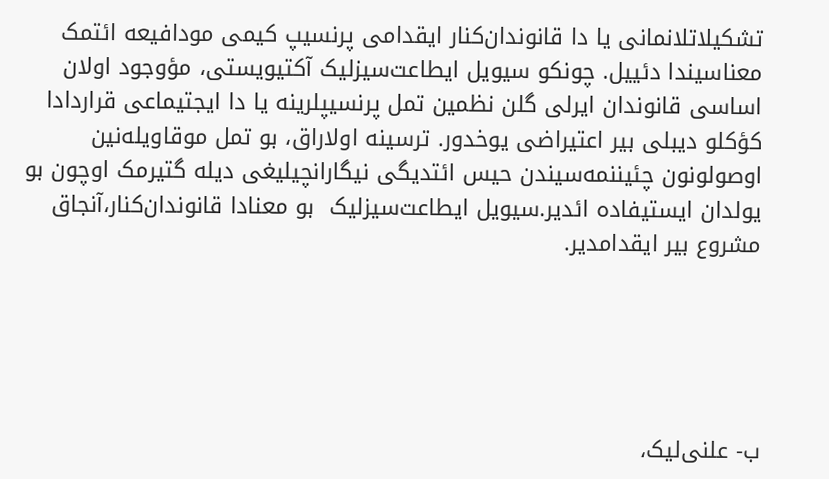تشکيلاتلانمانی يا دا قانوندان‌کنار ايقدامی پرنسيپ کيمی مودافيعه ائتمک معناسيندا دئييل. چونکو سيويل ايطاعت‌سيزليک آکتيويستی، مؤوجود اولان اساسی قانوندان ايرلی گلن نظمين تمل پرنسيپلرينه يا دا ايجتيماعی قراردادا کؤکلو ديبلی بير اعتيراضی يوخدور. ترسينه اولاراق، بو تمل موقاويله‌نين اوصولونون چئيننمه‌سيندن حيس ائتديگی نيگارانچيليغی ديله گتيرمک اوچون بو يولدان ايستيفاده ائدير.سيويل ايطاعت‌سيزليک  بو معنادا قانوندان‌کنار،آنجاق مشروع بير ايقدامدير.





ب- علنی‌ليک،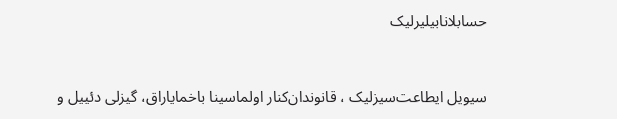حسابلانابيليرليک



سيويل ايطاعت‌سيزليک ، قانوندان‌کنار اولماسينا باخماياراق، گيزلی دئييل و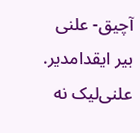آچيق- علنی بير ايقدامدير. علنی‌ليک نه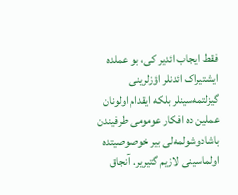فقط ايجاب ائدير کی، بو عملده ايشتيراک ائدنلر اؤزلرينی گيزلتمه‌سينلر بلکه ايقدام اولونان عملين ده افکار عومومی طرفيندن باشادوشولمه‌لی بير خوصوصيتده اولما‌سينی لازيم گتيرير. آنجاق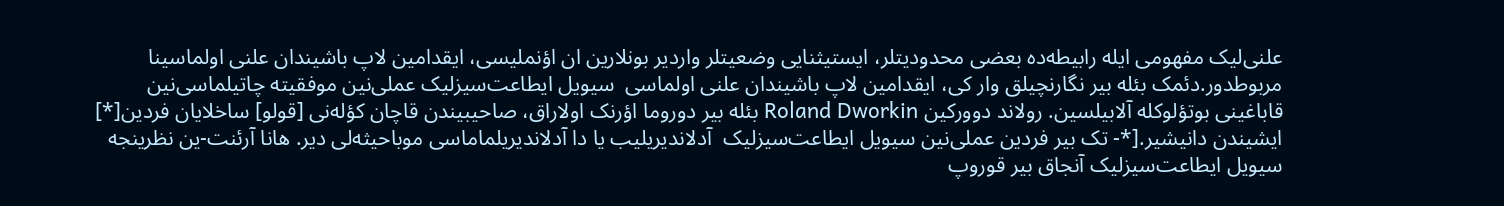علنی‌ليک مفهومی ايله رابيطه‌ده بعضی محدوديتلر، ايستيثنايی وضعيتلر واردير بونلارين ان اؤنمليسی، ايقدامين لاپ باشيندان علنی اولماسينا مربوطدور.دئمک بئله بير نگارنچيلق وار کی، ايقدامين لاپ باشيندان علنی اولماسی  سيويل ايطاعت‌سيزليک عملی‌نين موفقيته چاتيلماسی‌نين قاباغينی بوتؤلوکله آلابيلسين. رولاند دوورکين Roland Dworkin بئله بير دوروما اؤرنک اولاراق، صاحيبيندن قاچان کؤله‌نی [قولو] ساخلايان فردين[*] ايشيندن دانيشير.[*- تک بير فردين عملی‌نين سيويل ايطاعت‌سيزليک  آدلانديريليب يا دا آدلانديريلماماسی موباحيثه‌لی دير. هانا آرئنت-ين نظرينجه سيويل ايطاعت‌سيزليک آنجاق بير قوروپ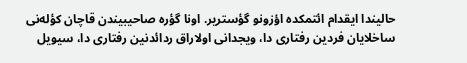حاليندا ايقدام ائتمکده‌‌‌ اؤزونو گؤسترير. اونا گؤره صاحيبيندن قاچان کؤله‌نی ساخلايان فردين رفتاری ‌دا، ويجدانی اولاراق ردائدنين رفتاری دا، سيويل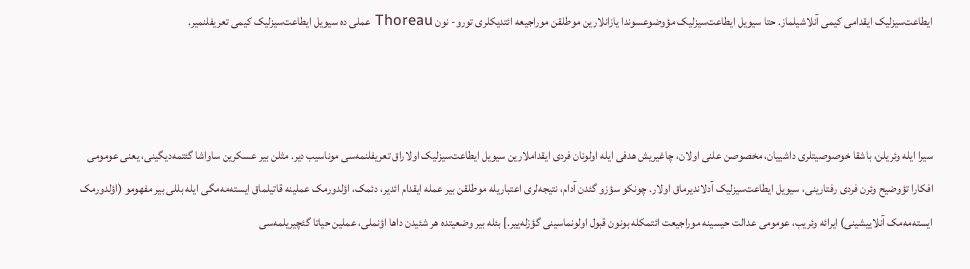ايطاعت‌سيزليک ايقدامی کيمی آنلاشيلماز. حتا سيويل ايطاعت‌سيزليک مؤوضوعسوندا يازانلارين موطلقن موراجيعه ائتديکلری تورو- نون Thoreau عملی ده سيويل ايطاعت‌سيزليک کيمی تعريفلنمير.



سيرا ايله وئريلن، باشقا خوصوصيتلری داشييان، مخصوصن علنی اولان، چاغيريش هدفی ايله اولونان فردی ايقداملارين سيويل ايطاعت‌سيزليک اولاراق تعريفلنمه‌سی‌ موناسيب دير. مثلن بير عسکرين ساواشا گئتمه‌ديگينی، يعنی عومومی افکارا تؤوضيح وئرن فردی رفتارينی، سيويل ايطاعت‌سيزليک آدلانديرماق اولار. چونکو سؤزو گئدن آدام، نتيجه‌لری اعتباريله موطلقن بير عمله ايقدام ائدير، دئمک، اؤلدورمک عملينه قاتيلماق ايسته‌مه‌مگی ايله بللی بير مفهومو (اؤلدورمک ايسته‌مه‌مک آنلاييشينی) ايرائه وئريب، عومومی عدالت حيسينه موراجيعت ائتمکله بونون قبول اولونماسينی گؤزله‌يير.] بئله بير وضعيتده هر شئيدن داها اؤنملی، عملين حياتا گئچيريلمه‌سی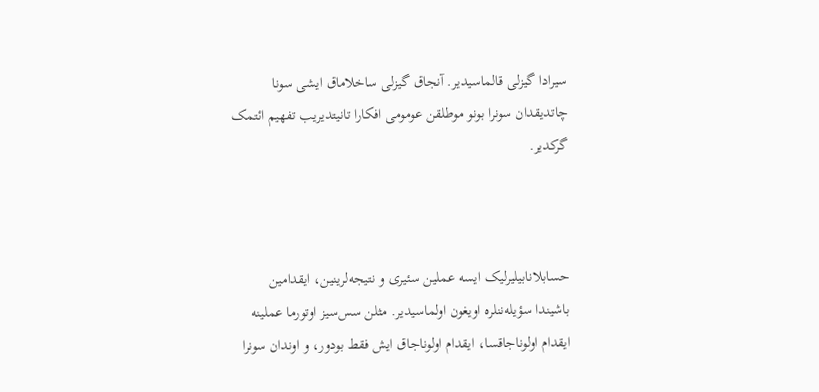سيرادا گيزلی قالماسيدير. آنجاق گيزلی ساخلاماق ايشی سونا چاتديقدان سونرا بونو موطلقن عومومی افکارا تانيتديريب تفهيم ائتمک گرکدير.



حسابلانابيليرليک ايسه عملين سئيری و نتيجه‌لرينين، ايقدامين باشيندا سؤيله‌ننلره اويغون اولماسيدير. مثلن سس‌سيز اوتورما عملينه ايقدام اولوناجاقسا، ايقدام اولوناجاق ايش فقط بودور، و اوندان سونرا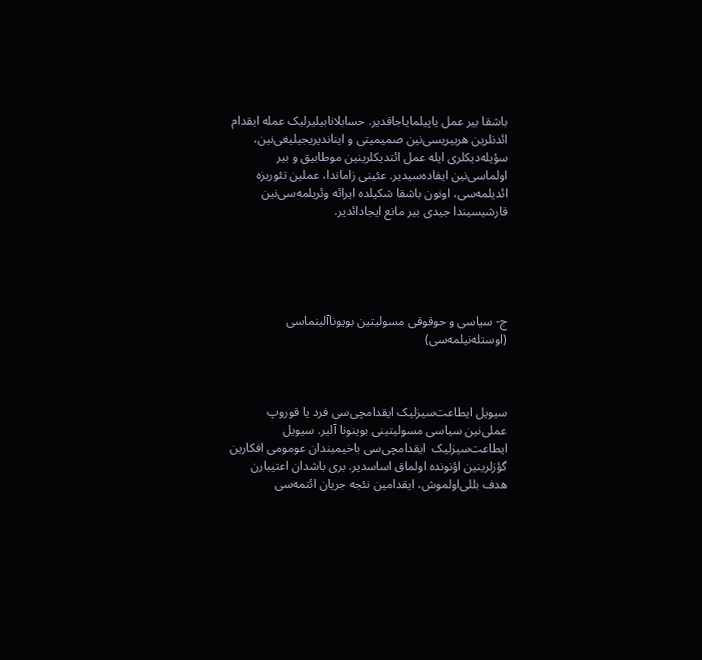باشقا بير عمل ياپيلماياجاقدير. حسابلانابيليرليک عمله ايقدام ائدنلرين هربيريسی‌نين صميميتی و اينانديريجيليغی‌نين، سؤيله‌ديکلری ايله عمل ائتديکلرينين موطابيق و بير اولماسی‌نين ايفاده‌سيدير. عئينی زاماندا، عملين تئوريزه ائديلمه‌سی، اونون باشقا شکيلده ايرائه وئريلمه‌سی‌نين قارشيسيندا جيدی بير مانع ايجادائدير.





ج- سياسی و حوقوقی مسوليتين بويوناآلينماسی (اوستله‌نيلمه‌سی)



سيويل ايطاعت‌سيزليک ايقدامچی‌سی فرد يا قوروپ عملی‌نين سياسی مسوليتينی بوينونا آلير. سيويل ايطاعت‌سيزليک  ايقدامچی‌سی باخيميندان عومومی افکارين گؤزلرينين اؤنونده اولماق اساسدير. بری باشدان اعتيبارن هدف بللی‌اولموش، ايقدامين نئجه جريان ائتمه‌سی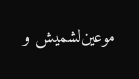موعين‌لشميش و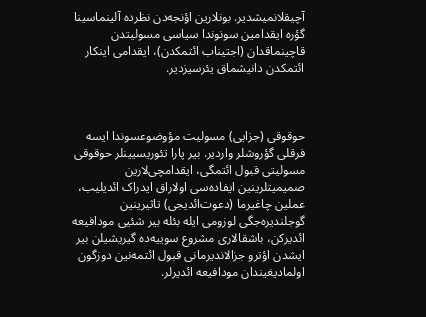آچيقلانميشدير. بونلارين اؤنجه‌دن نظرده آلينماسينا گؤره ايقدامين سونوندا سياسی مسوليتدن قاچينماقدان (اجتيناب ائتمکدن)، ايقدامی اينکار ائتمکدن دانيشماق يئرسيزدير.



حوقوقی (جزايی) مسوليت مؤوضوعسوندا ايسه فرقلی گؤروشلر واردير. بير پارا تئوريسيينلر حوقوقی مسوليتی قبول ائتمگی، ايقدامچی‌لارين صميميتلرينين ايفاده‌سی اولاراق ايدراک ائديليب، عملين چاغيرما (دعوت‌ائديجی) تاثيرينين گوجلنديره‌جگی لوزومی ايله بئله بير شئيی مودافيعه ائديرکن، باشقالاری مشروع سوييه‌ده گيريشيلن بير ايشدن اؤترو جزالانديرمانی قبول ائتمه‌نين دوزگون اولماديغيندان مودافيعه ائديرلر.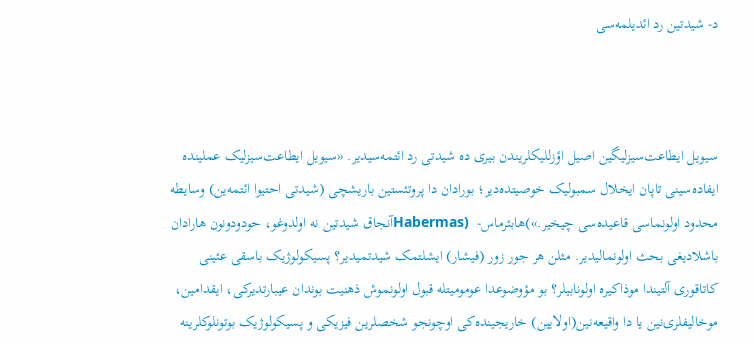د- شيدتين رد ائديلمه‌سی



سيويل ايطاعت‌سيزليگين اصيل اؤزلليکلريندن بيری ده شيدتی رد ائتمه‌سيدير. «سيويل ايطاعت‌سيزليک عملينده ايفاده‌سينی تاپان ايخلال سمبوليک خوصيتده‌دير؛ بورادان دا پروتئستين باريشچی (شيدتی احتيوا ائتمه‌ين) وسايطه محدود اولونماسی قاعيده‌سی چيخير.»)هابئرماس-  (Habermasآنجاق شيدتين نه اولدوغو، حودودونون هارادان باشلاديغی بحث اولونماليدير. مثلن هر جور زور (فيشار) ايشلتمک شيدتميدير؟ پسيکولوژيک باسقی عئينی کاتاقوری آلتيندا موذاکيره اولونا‌بيلر؟ بو مؤوضوعدا عوموميتله قبول اولونموش ذهنيت بوندان عيبارتديرکی، ايقدامين، موخاليفلری‌نين يا دا واقيعه‌نين(اولايين) خاريجينده‌کی اوچونجو شخصلرين فيزيکی و پسيکولوژيک بوتونلوکلرينه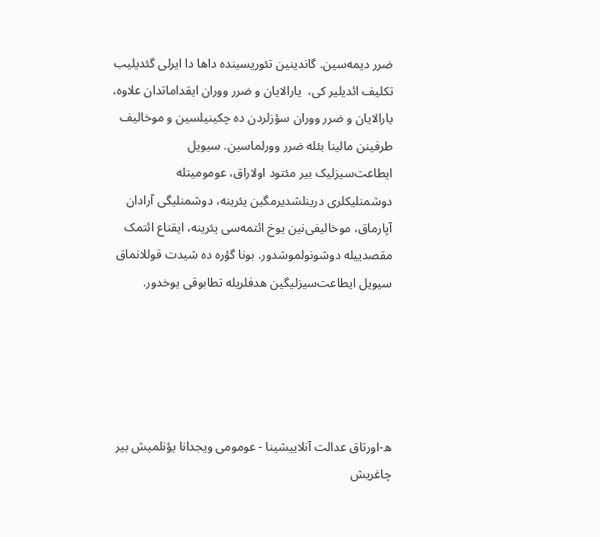ضرر ديمه‌سين. گاندينين تئوريسينده داها دا ايرلی گئديليب تکليف ائديلير کی،  يارالايان و ضرر ووران ايقداماتدان علاوه، يارالايان و ضرر ووران سؤزلردن ده چکينيلسين و موخاليف طرفينن مالينا بئله ضرر وورلماسين. سيويل ايطاعت‌سيزليک بير مئتود اولاراق، عوموميتله دوشمنليکلری درينلشديرمگين يئرينه، دوشمنليگی آرادان آپارماق، موخاليفی‌نين يوخ ائتمه‌سی‌ يئرينه، ايقناع ائتمک مقصدييله دوشونولموشدور. بونا گؤره ده شيدت قوللانماق سيويل ايطاعت‌سيزليگين هدفلريله تطابوقی يوخدور.





ه-اورتاق عدالت آنلاييشينا - عومومی ويجدانا يؤنلميش بير چاغريش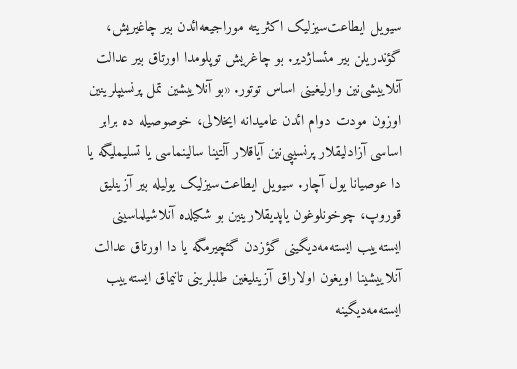سيويل ايطاعت‌سيزليک اکثريته موراجيعه‌ائدن بير چاغيريش، گؤندريلن بير مئساژدير. بو چاغريش توپلومدا اورتاق بير عدالت آنلاييشی‌نين وارليغينی اساس توتور. «بو آنلاييشين تمل پرنسيپلرينين اوزون مودت دوام ائدن عاميدانه ايخلالی، خوصوصيله ده برابر اساسی آزادليقلار پرنسيپی‌نين آياقلار آلتينا سالينماسی يا تسليمليگه يا دا عوصيانا يول آچار. سيويل ايطاعت‌سيزليک يوليله بير آزينليق قوروپ، چوخونلوغون ياپديقلارينين بو شکيلده آنلاشيلماسينی ايسته‌ييب ايسته‌مه‌ديگينی گؤزدن گئچيرمگه يا دا اورتاق عدالت آنلاييشينا اويغون اولاراق آزينليغين طلبلرينی تانيماق ايسته‌ييب ايسته‌مه‌ديگينه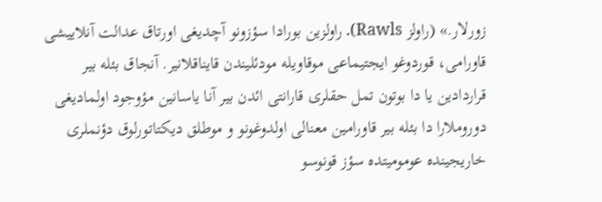زورلار.» (راولز Rawls). راولزين بورادا سؤزونو آچديغی اورتاق عدالت آنلاييشی قاورامی، قوردوغو ايجتيماعی موقاويله مودئليندن قايناقلانير. آنجاق بئله بير قراردادين يا دا بوتون تمل حقلری قارانتی ائدن بير آنا ياسانين مؤوجود اولماديغی دوروملارا دا بئله بير قاورامين معنالی اولدوغونو و موطلق ديکتاتورلوق دؤنملری خاريجينده عوموميتده سؤز قونوسو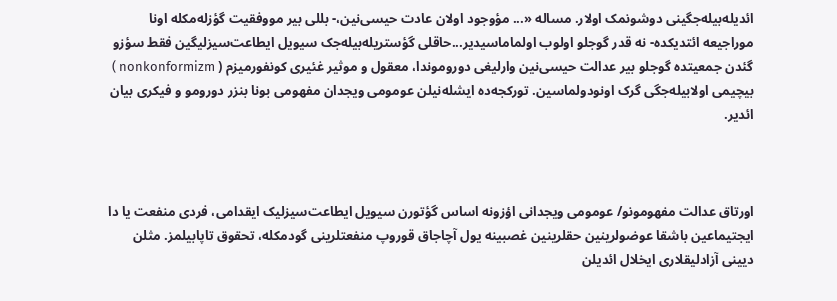ائديله‌بيله‌جگينی دوشونمک اولار. مساله «... مؤوجود اولان عادت حيسی‌نين،- بللی بير مووفقيت گؤزله‌مکله اونا موراجيعه ائتديکده- نه قدر گوجلو اولوب اولماماسيدير...حاقلی گؤستريله‌بيله‌جک سيويل ايطاعت‌سيزليگين فقط سؤزو گئدن جمعيتده گوجلو بير عدالت حيسی‌نين وارليغی دوروموندا، معقول و موثير غئيری کونفورميزم ( nonkonformizm ) بيچيمی اولابيله‌جگی گرک اونودولماسين. تورکجه‌ده ايشله‌نيلن عومومی ويجدان مفهومی بونا بنزر دورومو و فيکری بيان ائدير.



اورتاق عدالت مفهومونو/ عومومی ويجدانی اؤزونه اساس گؤتورن سيويل ايطاعت‌سيزليک ايقدامی، فردی منفعت يا دا ايجتيماعين باشقا عوضولرينين حقلرينين غصبينه يول آچاجاق قوروپ منفعتلرينی گودمکله، تحقوق تاپا‌بيلمز. مثلن ديينی آزادليقلاری ايخلال ائديلن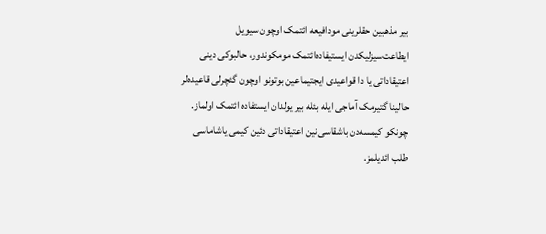بير مذهبين حقلرينی مودافيعه ائتمک اوچون سيويل ايطاعت‌سيزليکدن ايستيفاده‌ائتمک مومکوندور، حالبوکی دينی اعتيقاداتی يا دا قواعيدی ايجتيماعين بوتونو اوچون گئچرلی قاعيده‌لر حالينا گتيرمک آماجی ايله بئله بير يولدان ايستفاده ائتمک اولماز. چونکو کيمسه‌دن باشقاسی‌نين اعتيقاداتی دئين کيمی ياشاماسی طلب ائديلمز.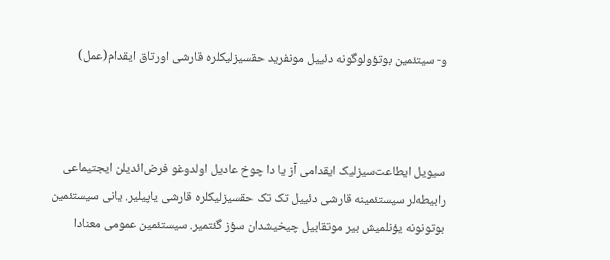و- سيتئمين بوتؤولوگونه دئييل مونفريد حقسيزليکلره قارشی اورتاق ايقدام(عمل)



سيويل ايطاعت‌سيزليک ايقدامی آز يا دا چوخ عاديل اولدوغو فرض‌ائديلن ايجتيماعی رابيطه‌لر سيستئمينه قارشی دئييل تک تک حقسيزليکلره قارشی ياپيلير. يانی سيستئمين بوتونونه يؤنلميش بير موتقابيل چيخيشدان سؤز گئتمير. سيستئمين عمومی معنادا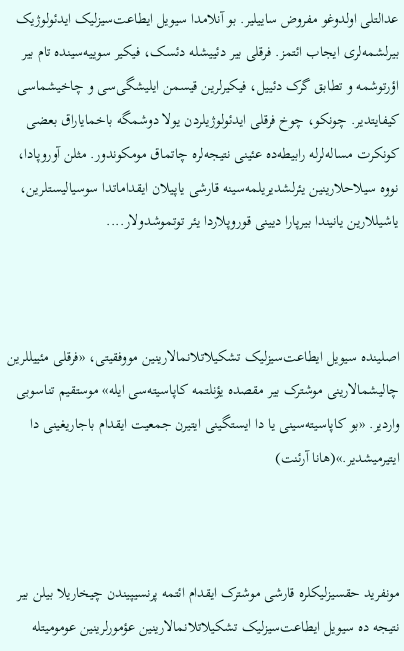عدالتلی اولدوغو مفروض ساييلير. بو آنلامدا سيويل ايطاعت‌سيزليک ايدئولوژيک بيرلشمه‌لری ايجاب ائتمز. فرقلی بير دئييشله دئسک، فيکير سوييه‌سينده تام بير اؤرتوشمه و تطابق گرک دئييل، فيکيرلرين قيسمن ايليشگی‌سی و چاخيشماسی کيفايتدير. چونکو، چوخ فرقلی ايدئولوژيلردن يولا دوشمگه باخماياراق‌ بعضی کونکرت مساله‌لرله رابيطه‌ده عئينی نتيجه‌لره چاتماق مومکوندور. مثلن آوروپادا، نووه سيلاحلارينين يئرلشديريلمه‌سينه قارشی ياپيلان ايقداماتدا سوسياليستلرين، ياشيللارين يانيندا بيرپارا ديينی قوروپلاردا يئر توتموشدولار....



اصلينده سيويل ايطاعت‌سيزليک تشکيلاتلانمالارينين مووفقيتی، «فرقلی مئييللرين چاليشمالارينی موشترک بير مقصده يؤنلتمه کاپاسيته‌سی ايله» موستقيم تناسوبی واردير. «بو کاپاسيته‌سينی يا دا ايستگينی ايتيرن جمعيت ايقدام باجاريغينی دا ايتيرميشدير.»(هانا آرئنت)



مونفريد حقسيزليکلره قارشی موشترک ايقدام ائتمه پرنسيپيندن چيخاريلا بيلن بير نتيجه ده سيويل ايطاعت‌سيزليک تشکيلاتلانمالارينين عؤمورلرينين عوموميتله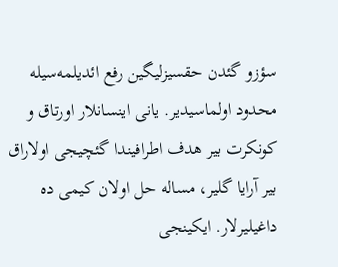سؤزو گئدن حقسيزليگين رفع ائديلمه‌سيله محدود اولماسيدير. يانی اينسانلار اورتاق و کونکرت بير هدف اطرافيندا گئچيجی اولاراق بير آرايا گلير، مساله حل اولان کيمی ده داغيليرلار. ايکينجی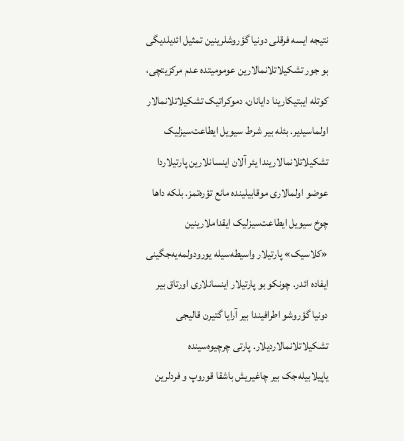نتيجه ايسه فرقلی دونيا گؤروشلرينين تمثيل ائديلديگی بو جور تشکيلاتلانمالارين عوموميتده عدم مرکزيتچی، کوتله ايبتيکارينا دايانان، دموکراتيک تشکيلاتلانمالار اولماسيدير. بئله بير شرط سيويل ايطاعت‌سيزليک تشکيلاتلانمالاريندا يئر آلان اينسانلارين پارتيلاردا عوضو اولمالاری موقابيلينده مانع تؤره‌تمز. بلکه داها چوخ سيويل ايطاعت‌سيزليک ايقداملارينين «کلاسيک» پارتيلار واسيطه‌سيله يورودولمه‌يه‌جگينی ايفاده ائدر. چونکو بو پارتيلار اينسانلاری اورتاق بير دونيا گؤروشو اطرافيندا بير آرايا گتيرن قاليجی تشکيلاتلانمالارديلار. پارتی چرچيوه‌سينده ياپيلابيله‌جک بير چاغيريش باشقا قوروپ و فردلرين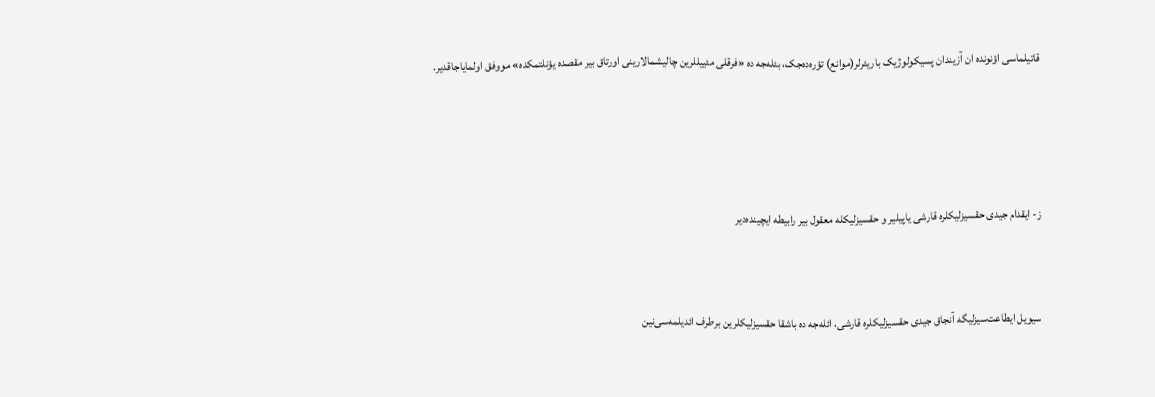قاتيلماسی اؤنونده ان آزيندان پسيکولوژيک باريئرلر(موانع) تؤره‌ده‌جک، بئله‌جه ده «فرقلی مئييللرين چاليشمالارينی اورتاق بير مقصده يؤنلتمکده» مووفق اولماياجاقدير.





ز- ايقدام جيدی حقسيزليکلره قارشی ياپيلير و حقسيزليکله معقول بير رابيطه ايچينده‌دير



سيويل ايطاعت‌سيزليگه آنجاق جيدی حقسيزليکلره قارشی، ائله‌جه ده باشقا حقسيزليکلرين برطرف ائديلمه‌سی‌نين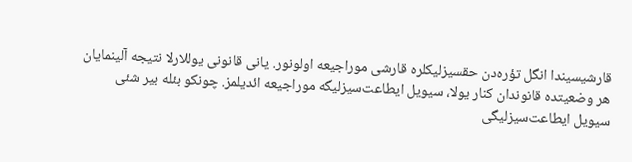قارشيسيندا انگل تؤره‌دن حقسيزليکلره قارشی موراجيعه اولونور. يانی قانونی يوللارلا نتيجه آلينمايان هر وضعيتده قانوندان کنار يولا، سيويل ايطاعت‌سيزليگه موراجيعه ائديلمز. چونکو بئله بير شئی سيويل ايطاعت‌سيزليگی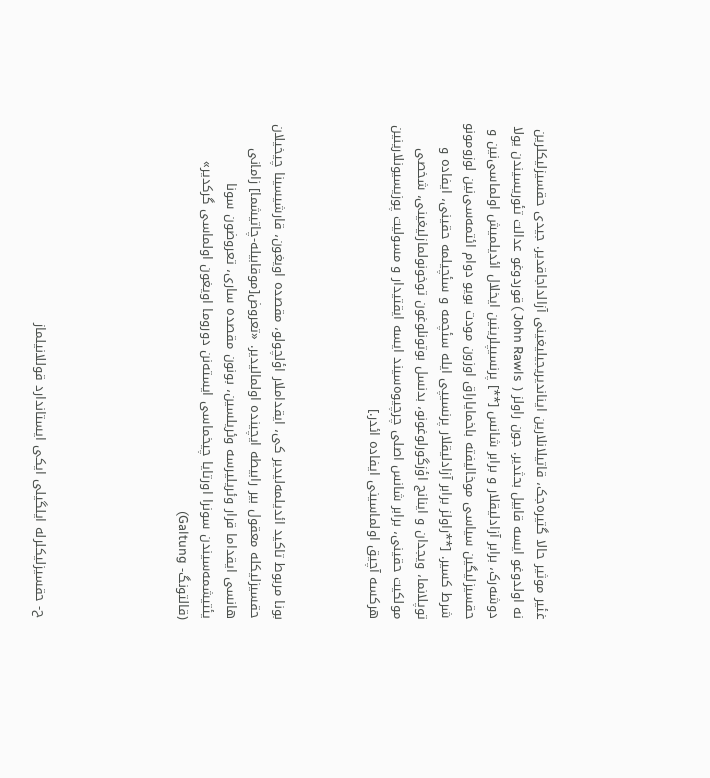غئير موثير حالا گتيره‌جک، قاتيلانلارين اينانديريجيليغينی آزالداجاقدير. جيدی حقسيزليکلرين نه اولدوغو ايسه قابيل بحثدير. جون راولز ( John Rawls ) قوردوغو عدالت تئوريسيندن يولا دوشه‌رک، برابر آزادليقلار و برابر شانس [**] پرنسيپلرينين ايخلال ائديلميش اولماسی‌نين و حقسيزليگين سياسی موخاليفته باخماياراق اوزون مودت بويو دوام ائتمه‌سی‌نين لوزومونو شرط کسير. [**راولز برابر آزادليقلار پرنسيپی ايله سئچمه و سئچيلمه حقينی، ايفاده و توپلانما، ويجدان و اينانج اؤزگورلوغونو، بدنسل بوتونلوغون توخونولمازليغينی، شخصی مولکيت حقينی، برابر شانس اصلی چرچيوه‌سيند ايسه ايقتيدار و مسوليت پوزيسيونلارينين هرکسه آچيق اولماسينی ايفاده ائدر.]



بونا مربوط تاکيد ائديلمه‌ليدير کی، ايقداملار اؤلچولو، مقصده اويغون، قارشيسينا چيخيلان حقسيزليکله معقول بير رابيطه ايچينده اولماليدير. «تعروض[موقابيله-چاتيشما] زامانی هانسی ايقداما قرار وئريليرسه وئريلسين، بونون مقصده ساری، تعروضون سونا يئتيشمه‌سيندن سونرا اورتايا چيخماسی ايسته‌نن دوروما اويغون اولماسی گرکدير» (قالتونگ- Galtung)





ح- حقسيزليکلرله ايلگيلی ايکی ايستاندارد قوللانيلماز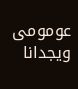عومومی ويجدانا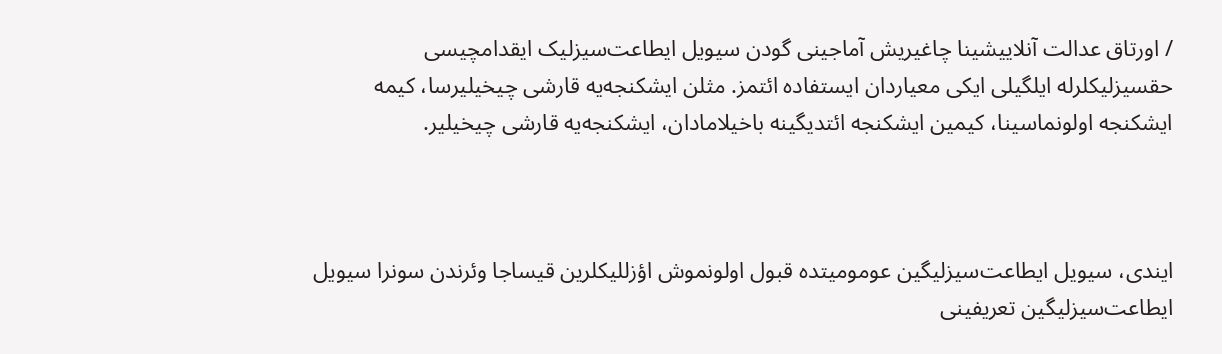/ اورتاق عدالت آنلاييشينا چاغيريش آماجينی گودن سيويل ايطاعت‌سيزليک ايقدامچيسی حقسيزليکلرله ايلگيلی ايکی معياردان ايستفاده ائتمز. مثلن ايشکنجه‌يه قارشی چيخيليرسا، کيمه ايشکنجه اولونماسينا، کيمين ايشکنجه ائتديگينه باخيلامادان، ايشکنجه‌يه قارشی چيخيلير.



ايندی، سيويل ايطاعت‌سيزليگين عوموميتده قبول اولونموش اؤزلليکلرين قيساجا وئرندن سونرا سيويل ايطاعت‌سيزليگين تعريفينی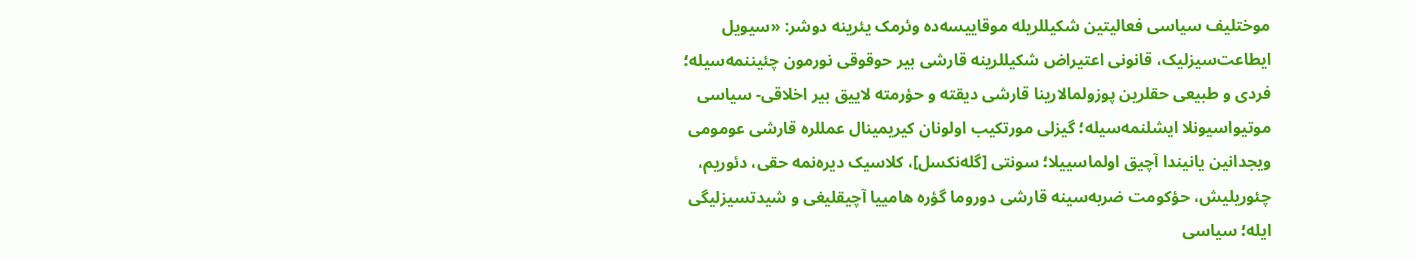موختليف سياسی فعاليتين شکيللريله موقاييسه‌ده وئرمک يئرينه دوشر: «سيويل ايطاعت‌سيزليک، قانونی اعتيراض شکيللرينه قارشی بير حوقوقی نورمون چئيننمه‌سيله؛ فردی و طبيعی حقلرين پوزولمالارينا قارشی ديقته و حؤرمته لاييق بير اخلاقی- سياسی موتيواسيونلا ايشلنمه‌سيله؛ گيزلی مورتکيب اولونان کيريمينال عمللره قارشی عومومی ويجدانين يانيندا آچيق اولماسييلا؛ سونتی [گله‌نکسل]، کلاسيک ديره‌نمه حقی، دئوريم، چئوريليش، حؤکومت ضربه‌سينه قارشی دوروما گؤره هامييا آچيقليغی و شيدتسيزليگی ايله؛ سياسی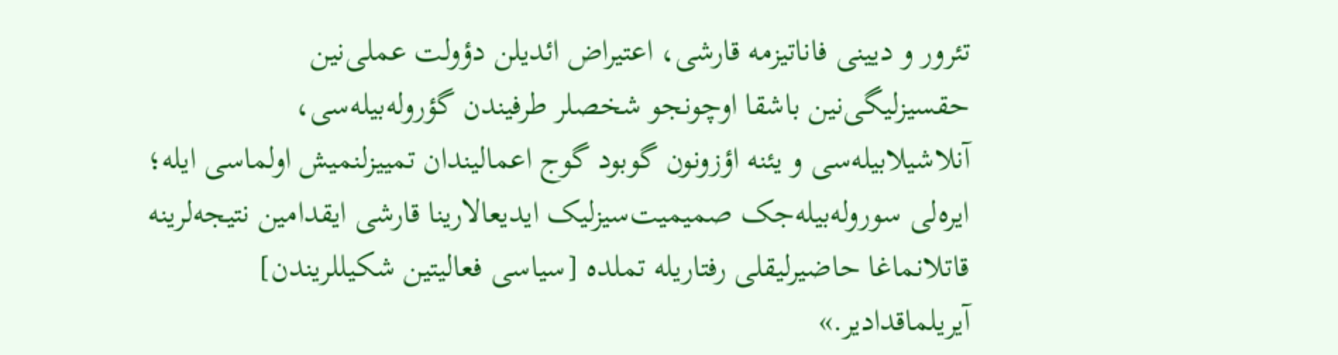تئرور و ديينی فاناتيزمه قارشی، اعتيراض ائديلن دؤولت عملی‌نين حقسيزليگی‌نين باشقا اوچونجو شخصلر طرفيندن گؤروله‌بيله‌سی، آنلاشيلا‌بيله‌سی و يئنه اؤزونون گوبود گوج اعماليندان تمييزلنميش اولماسی ايله؛ ايره‌لی سوروله‌بيله‌جک صميميت‌سيزليک ايديعالارينا قارشی ايقدامين نتيجه‌لرينه قاتلانماغا حاضيرليقلی رفتاريله تملده [سياسی فعاليتين شکيللريندن] آيريلماقدادير.»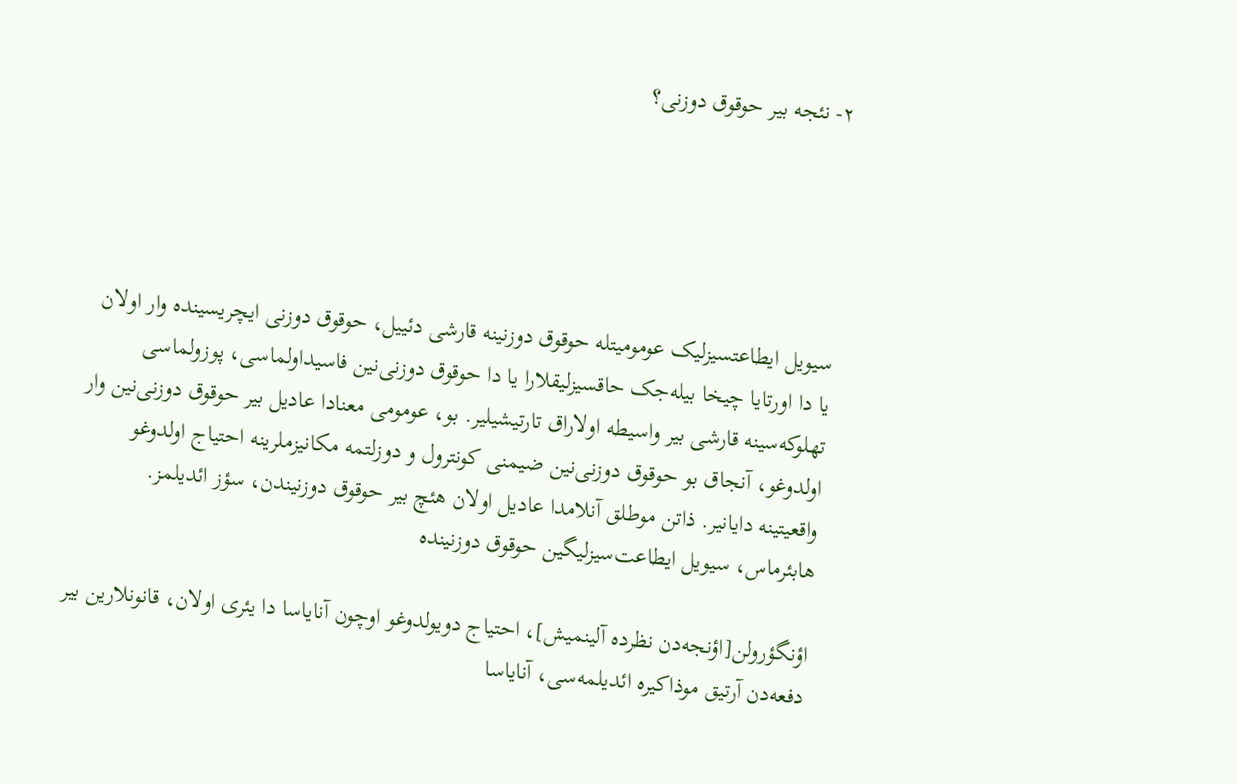٢- نئجه بير حوقوق دوزنی؟





سيويل ايطاعتسيزليک عوموميتله حوقوق دوزنينه قارشی دئييل، حوقوق دوزنی ايچريسينده وار اولان يا دا اورتايا چيخا بيله‌جک حاقسيزليقلارا يا دا حوقوق دوزنی‌نين فاسيداولماسی، پوزولماسی تهلوکه‌سينه قارشی بير واسيطه اولاراق تارتيشيلير. بو، عومومی معنادا عاديل بير حوقوق دوزنی‌نين وار اولدوغو، آنجاق بو حوقوق دوزنی‌نين ضيمنی کونترول و دوزلتمه مکانيزملرينه احتياج اولدوغو واقعيتينه دايانير. ذاتن موطلق آنلامدا عاديل اولان هئچ بير حوقوق دوزنيندن، سؤز ائديلمز. هابئرماس، سيويل ايطاعت‌سيزليگين حوقوق دوزنينده

اؤنگؤرولن[اؤنجه‌دن نظرده آلينميش]، احتياج دويولدوغو اوچون آناياسا دا يئری اولان، قانونلارين بير دفعه‌دن آرتيق موذاکيره ائديلمه‌سی، آناياسا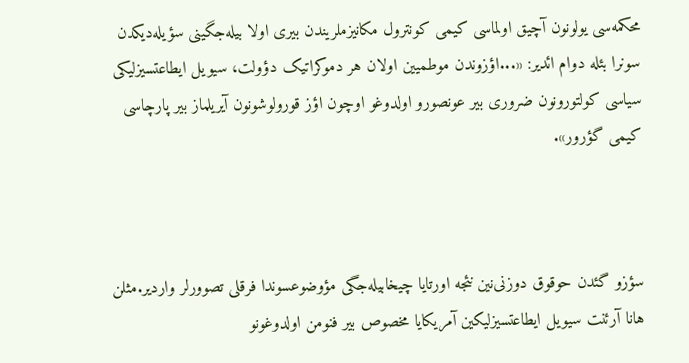محکمه‌سی يولونون آچيق اولماسی کيمی کونترول مکانيزملريندن بيری اولا بيله‌جگينی سؤيله‌ديکدن سونرا بئله دوام ائدير: «...اؤزوندن موطميين اولان هر دموکراتيک دؤولت، سيويل ايطاعتسيزليکی سياسی کولتورونون ضروری بير عونصورو اولدوغو اوچون اؤز قورولوشونون آيريلماز بير پارچاسی کيمی گؤرور».



سؤزو گئدن حوقوق دوزنی‌نين نئجه اورتايا چيخابيله‌جگی مؤوضوعسوندا فرقلی تصوورلر واردير.مثلن هانا آرئنت سيويل ايطاعتسيزليکين آمريکايا مخصوص بير فنومن اولدوغونو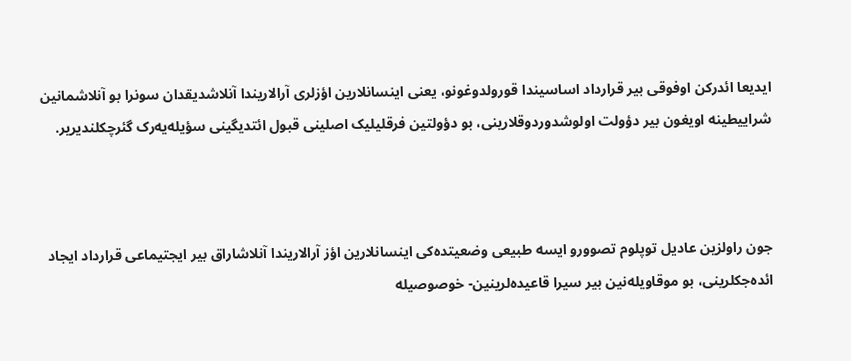ايديعا ائدرکن اوفوقی بير قرارداد اساسيندا قورولدوغونو، يعنی اينسانلارين اؤزلری آرالاريندا آنلاشديقدان سونرا بو آنلاشمانين شراييطينه اويغون بير دؤولت اولوشدوردوقلارينی، بو دؤولتين فرقلیليک اصلينی قبول ائتديگينی سؤيله‌يه‌رک گئرچکلنديرير.



جون راولزين عاديل توپلوم تصوورو ايسه طبيعی وضعيتده‌کی اينسانلارين اؤز آرالاريندا آنلاشاراق بير ايجتيماعی قرارداد ايجاد ائد‌ه‌جکلرينی، بو موقاويله‌نين بير سيرا قاعيده‌لرينين- خوصوصيله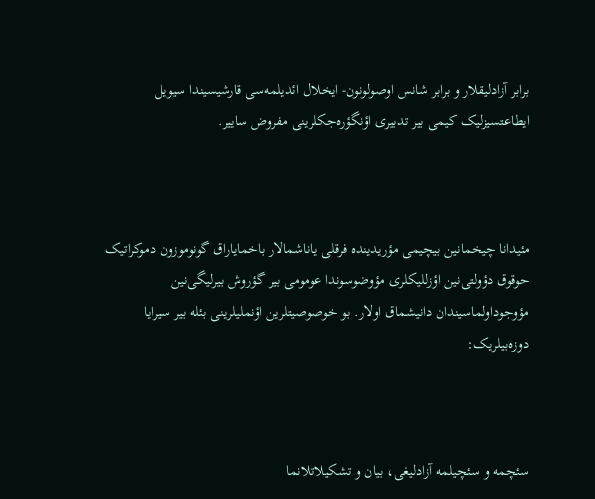برابر آزادليقلار و برابر شانس اوصولونون- ايخلال ائديلمه‌سی قارشيسيندا سيويل ايطاعتسيزليک کيمی بير تدبيری اؤنگؤره‌جکلرينی مفروض سايير.



مئيدانا چيخمانين بيچيمی مؤريدينده فرقلی ياناشمالار باخماياراق گونوموزون دموکراتيک حوقوق دؤولتی‌نين اؤزلليکلری مؤوضوسوندا عومومی بير گؤروش بيرليگی‌نين مؤوجوداولماسيندان دانيشماق اولار. بو خوصوصيتلرين اؤنمليلرينی بئله بير سيرايا دوزه‌بيلريک:



سئچمه و سئچيلمه آزادليغی، بيان و تشکيلاتلانما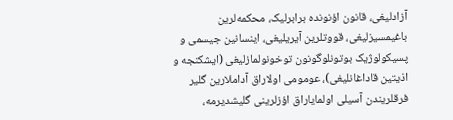آزادليغی، قانون اؤنونده برابرليک، محکمه‌لرين باغيمسيزليغی، قووتلرين آيريليغی، اينسانين جيسمی و پسيکولوژيک بوتونلوگونون توخونولمازليغی (ايشکنجه و اذيتين قاداغانليغی)، عومومی اولاراق آداملارين گلير فرقلريندن آسيلی اولماياراق اؤزلرينی گليشديرمه،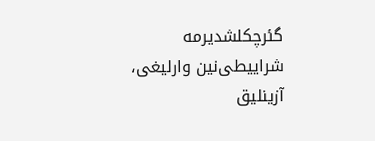گئرچکلشديرمه شراييطی‌نين وارليغی، آزينليق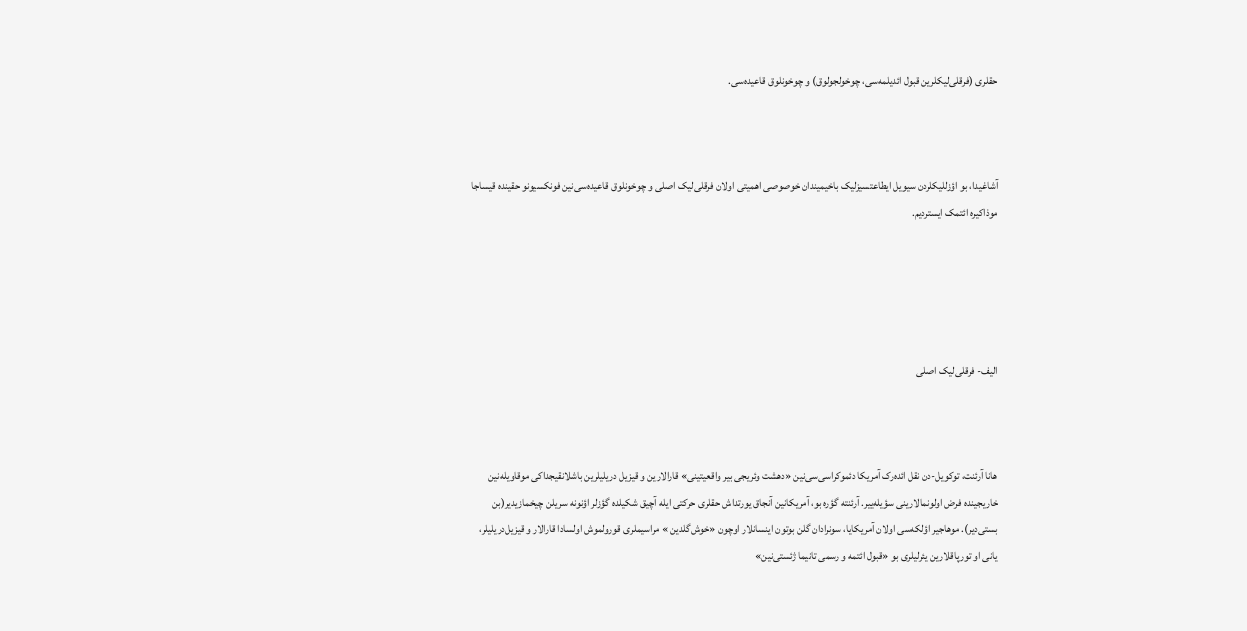حقلری (فرقلی‌ليکلرين قبول ائديلمه‌سی، چوخولجولوق) و چوخونلوق قاعيده‌سی.



آشاغيدا، بو اؤزلليکلردن سيويل ايطاعتسيزليک باخيميندان خوصوصی اهميتی اولان فرقلی‌ليک اصلی و چوخونلوق قاعيده‌سی‌نين فونکسيونو حقينده قيساجا موذاکيره ائتمک ايسترديم.





اليف- فرقلی‌ليک اصلی



هانا آرئنت، توکويل-دن نقل ائده‌رک آمريکا دئموکراسی‌سی‌نين «دهشت وئريجی بير واقعيتينی» قارالارين و قيزيل دريليلرين باشلانقيجداکی موقاويله‌نين خاريجينده فرض اولونمالارينی سؤيله‌يير. آرئنته گؤره بو، آمريکانين آنجاق يورتداش حقلری حرکتی ايله آچيق شکيلده گؤزلر اؤنونه سريلن چيخمازيدير(بن بستی‌دير). موهاجير اؤلکه‌سی اولان آمريکايا، سونرادان گلن بوتون اينسانلار اوچون «خوش‌گلدين » مراسيملری قورولموش اولسادا قارالار و قيزيل‌دريليلر، يانی او تورپاقلارين يئرليلری بو «قبول ائتمه و رسمی تانيما ژئستی‌نين»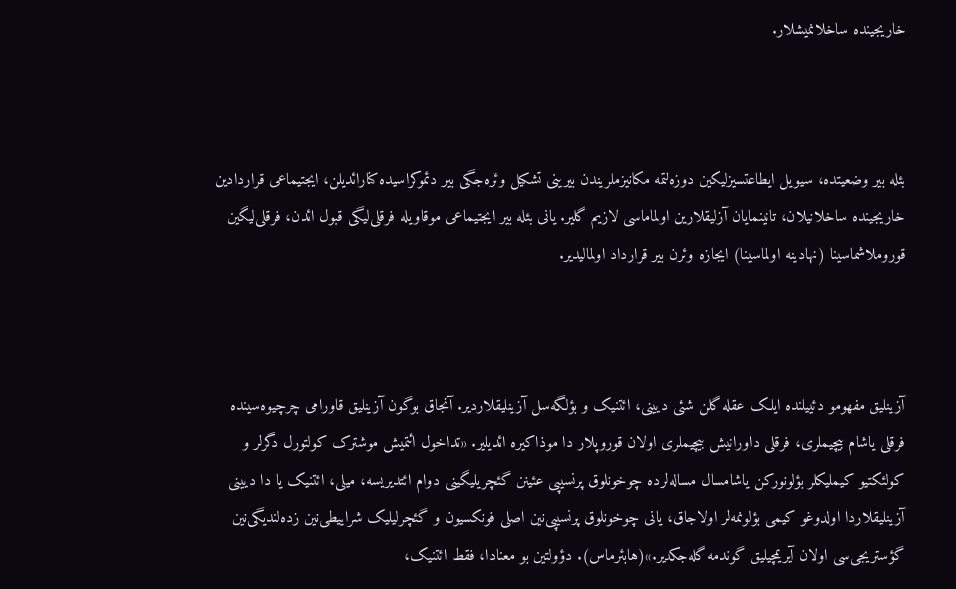خاريجينده ساخلانميشلار.



بئله بير وضعيتده، سيويل ايطاعتسيزليکين دوزه‌لتمه مکانيزملريندن بيرينی تشکيل وئره‌جگی بير دئموکراسيده کنارائديلن، ايجتيماعی قراردادين خاريجينده ساخلانيلان، تانينمايان آزليقلارين اولماماسی لازيم‌ گلير. يانی بئله بير ايجتيماعی موقاويله فرقلی‌ليگی قبول ائدن، فرقلی‌ليگين قوروملاشماسينا (نهادينه اولماسينا) ايجازه وئرن بير قرارداد اولماليدير.



آزينليق مفهومو دئييلنده ايلک عقله گلن شئی ديينی، ائتنيک و بؤلگه‌سل آزينليقلاردير. آنجاق بوگون آزينليق قاورامی چرچيوه‌سينده فرقلی ياشام بيچيملری، فرقلی داورانيش بيچيملری اولان قوروپلار دا موذاکيره ائديلير. «تداخول ائتميش موشترک کولتورل دگرلر و کولئکتيو کيمليکلر بؤلونورکن ياشامسال مساله‌لرده چوخونلوق پرنسيپی عئينن گئچريليگينی دوام ائتديريسه، ميلی، ائتنيک يا دا ديينی آزينليقلاردا اولدوغو کيمی بؤلونمه‌لر اولاجاق، يانی چوخونلوق پرنسيپی‌نين اصلی فونکسيون و گئچرليليک شراييطی‌نين زده‌لنديگی‌نين گؤستريجی‌سی اولان آيريمچيليق گوندمه گله‌جکدير.»(هابئرماس). دؤولتين بو معنادا، فقط ائتنيک،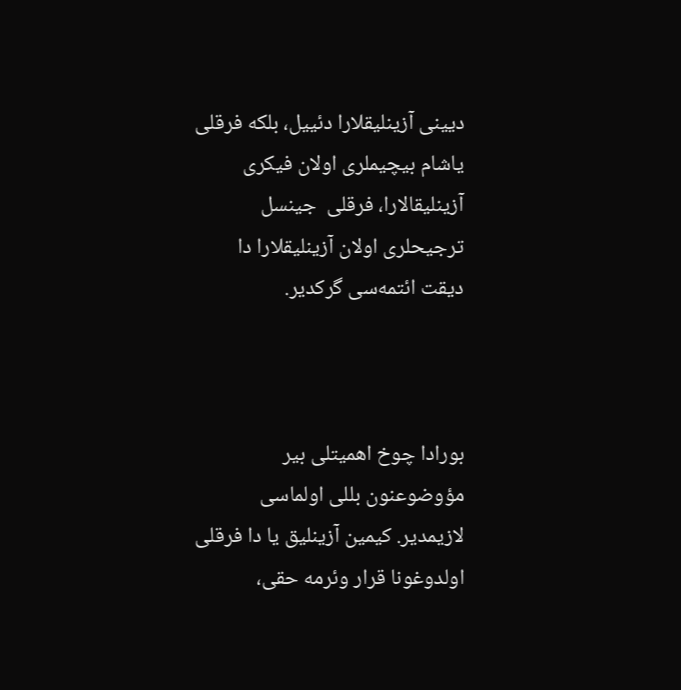ديينی آزينليقلارا دئييل، بلکه فرقلی ياشام بيچيملری اولان فيکری آزينليقالارا، فرقلی  جينسل ترجيحلری اولان آزينليقلارا دا ديقت ائتمه‌سی گرکدير.



بورادا چوخ اهميتلی بير مؤوضوعنون بللی اولماسی لازيمدير. کيمين آزينليق يا دا فرقلی اولدوغونا قرار وئرمه حقی،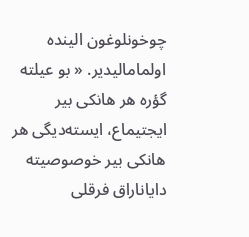چوخونلوغون الينده اولماماليدير. « بو عيلته گؤره هر هانکی بير ايجتيماع، ايسته‌ديگی هر هانکی بير خوصوصيته داياناراق فرقلی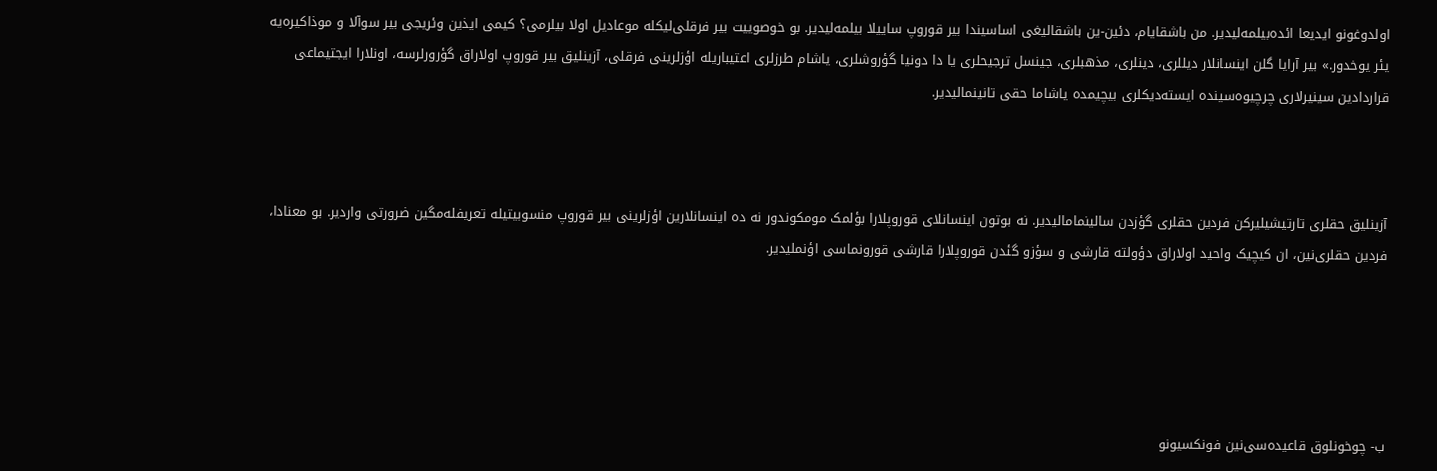اولدوغونو ايديعا ائده‌بيلمه‌ليدير. من باشقايام، دئين-ين باشقاليغی اساسيندا بير قوروپ ساييلا بيلمه‌ليدير. بو خوصوييت بير فرقلی‌ليکله موعاديل اولا بيلرمی؟ کيمی ايذين وئريجی بير سوآلا و موذاکيره‌يه يئر يوخدور.» بير آرايا گلن اينسانلار ديللری، دينلری، مذهبلری، جينسل ترجيحلری يا دا دونيا گؤروشلری، ياشام طرزلری اعتيباريله اؤزلرينی فرقلی، آزينليق بير قوروپ اولاراق گؤرورلرسه، اونلارا ايجتيماعی قراردادين سينيرلاری چرچيوه‌سينده ايسته‌ديکلری بيچيمده ياشاما حقی تانينماليدير.



آزينليق حقلری تارتيشيليرکن فردين حقلری گؤزدن سالينماماليدير. نه بوتون اينسانلای قوروپلارا بؤلمک مومکوندور نه ده اينسانلارين اؤزلرينی بير قوروپ منسوبيتيله تعريفله‌مگين ضرورتی واردير. بو معنادا، فردين حقلری‌نين، ان کيچيک واحيد اولاراق دؤولته قارشی و سؤزو گئدن قوروپلارا قارشی قورونماسی اؤنمليدير.





ب- چوخونلوق قاعيده‌سی‌نين فونکسيونو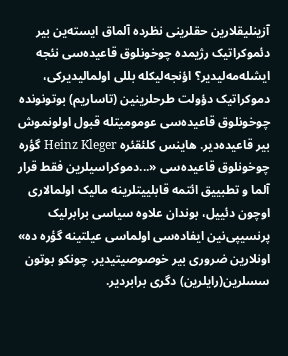آزينليقلارين حقلرينی نظرده آلماق ايسته‌ين بير دئموکراتيک رژيمده چوخونلوق قاعيده‌سی نئجه ايشله‌مه‌ليدير؟ اؤنجه‌ليکله بللی اولماليديرکی، دموکراتيک دؤولت طرحلرينين (تاساريم) بوتونونده چوخونلوق قاعيده‌سی عوموميتله قبول اولونموش بير قاعيده‌دير. هاينس کلئقئره Heinz Kleger گؤره چوخونلوق قاعيده‌سی «...دموکراسيلرين فقط قرار آلما و تطبييق ائتمه قابلييتلرينه ماليک اولمالاری اوچون دئييل، بوندان علاوه سياسی برابرليک پرنسيپی‌نين ايفاده‌سی اولماسی عيلتينه گؤره ده» اونلارين ضروری بير خوصوصيتيدير. چونکو بوتون سسلرين(رايلرين) دگری برابردير.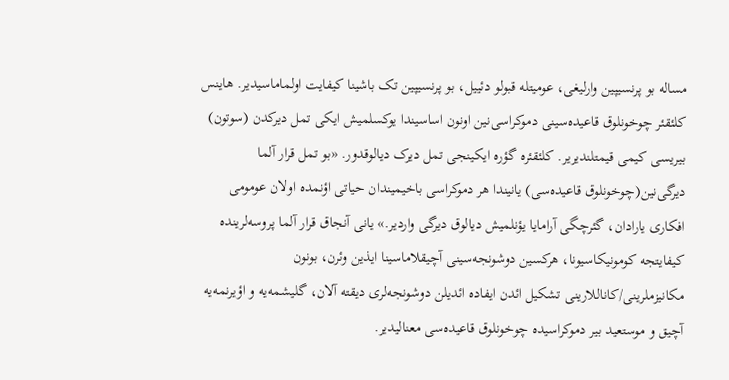مساله بو پرنسيپين وارليغی، عوميتله قبولو دئييل، بو پرنسيپين تک باشينا کيفايت اولماماسيدير. هاينس کلئقئر چوخونلوق قاعيده‌سينی دموکراسی‌نين اونون اساسيندا يوکسلميش ايکی تمل ديرکدن (سوتون) بيريسی کيمی قيمتلنديرير. کلئقئره گؤره ايکينجی تمل ديرک ديالوقدور. «بو تمل قرار آلما دير‌گی‌نين(چوخونلوق قاعيده‌سی) يانيندا هر دموکراسی باخيميندان حياتی اؤنمده اولان عومومی افکاری يارادان، گئرچگی آرامايا يؤنلميش ديالوق ديرگی واردير.» يانی آنجاق قرار آلما پروسه‌لرينده کيفايتجه کومونيکاسيونا، هرکسين دوشونجه‌سينی آچيقلاماسينا ايذين وئرن، بونون مکانيزملرينی/کاناللارينی تشکيل ائدن ايفاده ائديلن دوشونجه‌لری ديقته آلان، گليشمه‌يه و اؤيرنمه‌يه آچيق و موستعيد بير دموکراسيده چوخونلوق قاعيده‌سی معناليدير.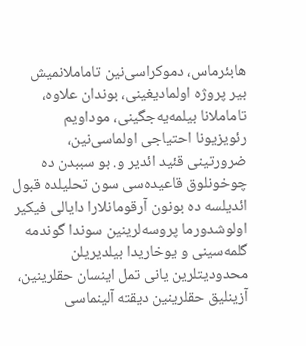هابئرماس، دموکراسی‌نين تاماملانميش بير پروژه اولماديغينی، بوندان علاوه، تاماملانا بيلمه‌يه‌جگينی، موداويم رئويزيونا احتياجی اولماسی‌نين، ضرورتينی قئيد ائدير و. بو سببدن ده چوخونلوق قاعيده‌سی سون تحليلده قبول ائديلسه ده بونون آرقومانلارا دايالی فيکير اولوشدورما پروسه‌لرينين سوندا گوندمه گلمه‌سينی و يوخاريدا بيلديريلن محدوديتلرين يانی تمل اينسان حقلرينين، آزينليق حقلرينين ديقته آلينماسی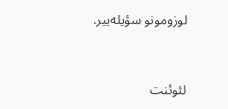لوزومونو سؤيله‌يير.



لئوئنت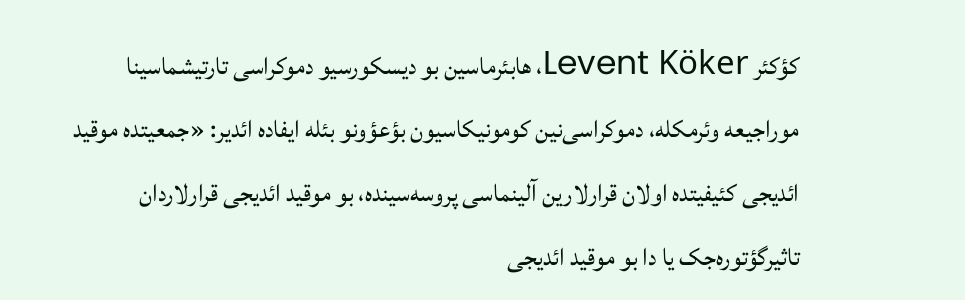کؤکئر Levent Köker، هابئرماسين بو ديسکورسيو دموکراسی تارتيشماسينا موراجيعه وئرمکله، دموکراسی‌نين کومونيکاسيون بؤعؤونو بئله ايفاده ائدير: «جمعيتده موقيد ائديجی کئيفيتده اولان قرارلارين آلينماسی پروسه‌سينده، بو موقيد ائديجی قرارلاردان تاثيرگؤتوره‌جک يا دا بو موقيد ائديجی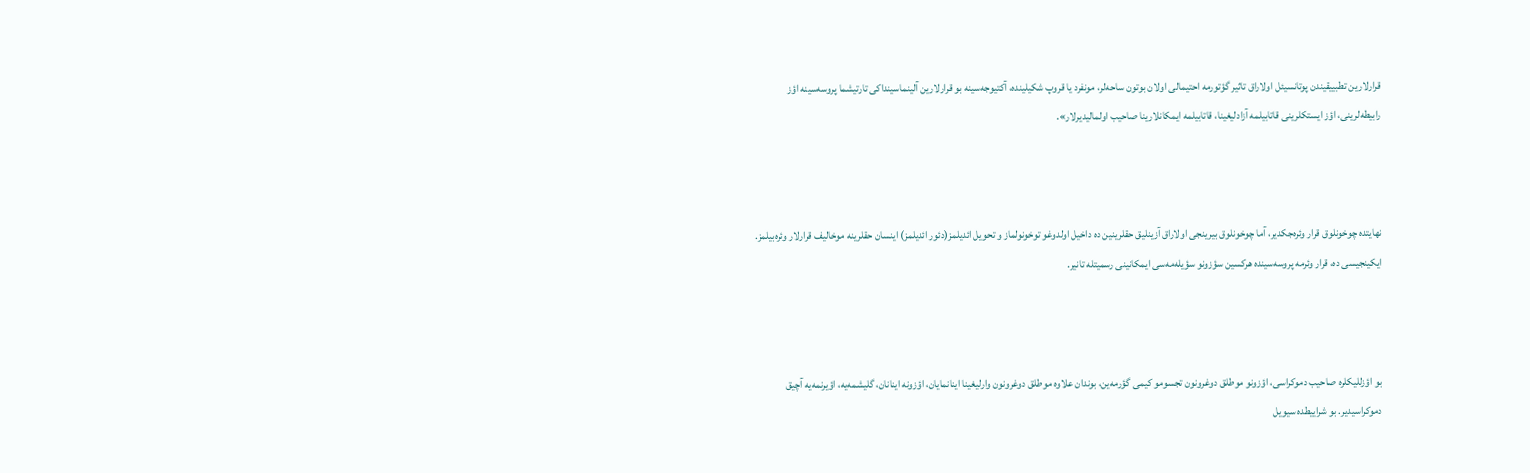قرارلارين تطبييقيندن پوتانسيئل اولاراق تاثير گؤتورمه احتيمالی اولان بوتون ساحه‌لر، مونفرد يا قروپ شکيلينده، آکتيوجه‌سينه بو قرارلارين آلينماسينداکی تارتيشما پروسه‌سينه اؤز رابيطه‌لرينی، اؤز ايستکلرينی قاتابيلمه آزادليغينا، قاتابيلمه ايمکانلارينا صاحيب اولماليديرلار».



نهايتده چوخونلوق قرار وئره‌جکدير، آما چوخونلوق بيرينجی اولاراق آزينليق حقلرينين ده داخيل اولدوغو توخونولماز و تحويل ائديلمز(دئور ائديلمز) اينسان حقلرينه موخاليف قرارلار وئره‌بيلمز. ايکينجيسی ده، قرار وئرمه پروسه‌سينده هرکسين سؤزونو سؤيله‌مه‌سی ايمکانينی رسميتله تانير.



بو اؤزلليکلره صاحيب دموکراسی، اؤزونو موطلق دوغرونون تجسومو کيمی گؤرمه‌ين، بوندان علاوه موطلق دوغرونون وارليغينا اينانمايان، اؤزونه اينانان، گليشمه‌يه، اؤيرنمه‌يه آچيق دموکراسيدير. بو شراييطده سيويل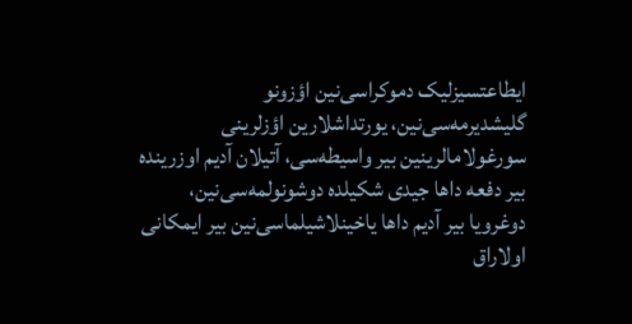ايطاعتسيزليک دموکراسی‌نين اؤزونو گليشديرمه‌سی‌نين، يورتداشلارين اؤزلرينی سورغولامالرينين بير واسيطه‌سی، آتيلان آديم اوزرينده بير دفعه داها جيدی شکيلده دوشونولمه‌سی‌نين، دوغرويا بير آديم داها ياخينلاشيلماسی‌نين بير ايمکانی اولاراق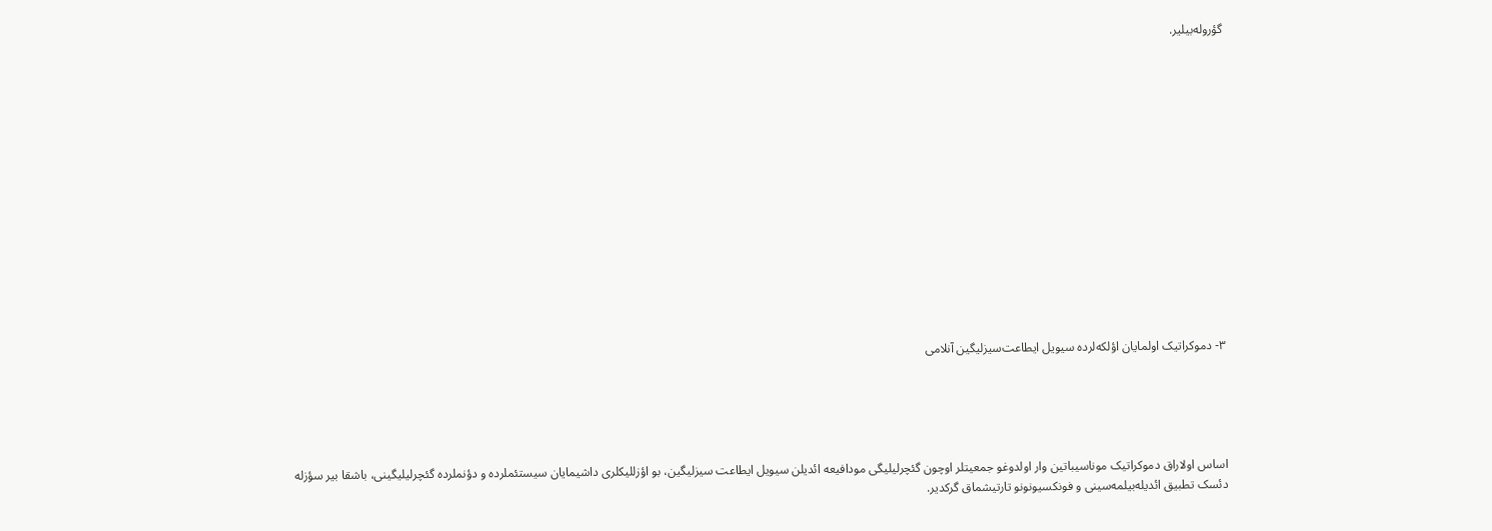گؤروله‌بيلير.















٣- دموکراتيک اولمايان اؤلکه‌لرده سيويل ايطاعت‌سيزليگين آنلامی





اساس اولاراق دموکراتيک موناسيباتين وار اولدوغو جمعيتلر اوچون گئچرليليگی مودافيعه ائديلن سيويل ايطاعت سيزليگين، بو اؤزلليکلری داشيمايان سيستئملرده و دؤنملرده گئچرليليگينی، باشقا بير سؤزله دئسک تطبيق ائديله‌بيلمه‌سينی و فونکسيونونو تارتيشماق گرکدير.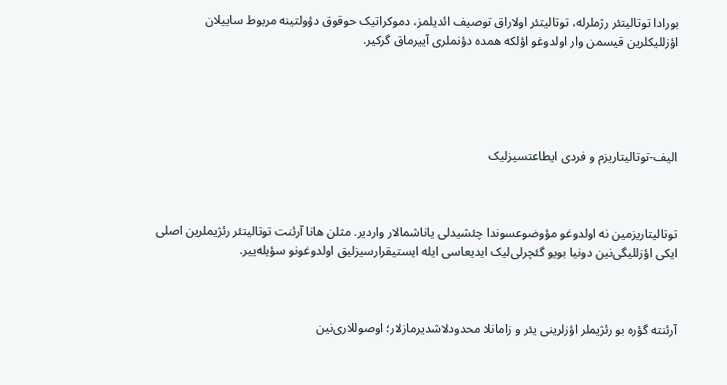بورادا توتاليتئر رژملرله، توتاليتئر اولاراق توصيف ائديلمز، دموکراتيک حوقوق دؤولتينه مربوط ساييلان اؤزلليکلرين قيسمن وار اولدوغو اؤلکه همده دؤنملری آييرماق گرکير.





اليف-توتاليتاريزم و فردی ايطاعتسيزليک



توتاليتاريزمين نه اولدوغو مؤوضوعسوندا چئشيدلی ياناشمالار واردير. مثلن هانا آرئنت توتاليتئر رئژيملرين اصلی ايکی اؤزلليگی‌نين دونيا بويو گئچرلی‌ليک ايديعاسی ايله ايستيقرارسيزليق اولدوغونو سؤيله‌يير.



آرئنته گؤره بو رئژيملر اؤزلرينی يئر و زامانلا محدودلاشديرمازلار؛ اوصوللاری‌نين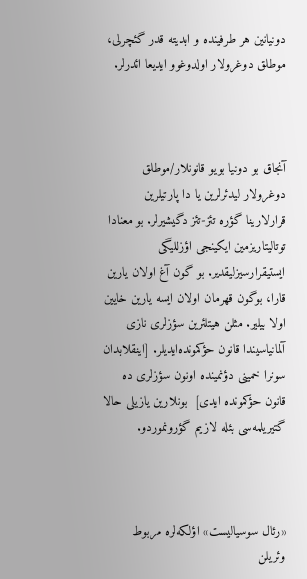دونيانين هر طرفينده و ابديته قدر گئچرلی، موطلق دوغرولار اولدوغوو ايديعا ائدرلر.



آنجاق بو دونيا بويو قانونلار/موطلق دوغرولار ليدئرلرين يا دا پارتيلرين قرارلارينا گؤره تئز-تئز دگيشيرلر. بو معنادا توتاليتاريزمين ايکينجی اؤزلليگی ايستيقرارسيزليقدير. بو گون آغ اولان يارين قارا، بوگون قهرمان اولان ايسه يارين خايين اولا بيلير. مثلن هيتلئرين سؤزلری نازی آلمانياسيندا قانون حؤکمونده‌ايديلر. [اينقلابدان سونرا خمينی دؤنمينده اونون سؤزلری ده قانون حؤکمونده ايدی]  بونلارين يازيلی حالا گتيريلمه‌سی بئله لازيم گؤرونموردو.



«رئال سوسياليست» اؤلکه‌لره مربوط وئريلن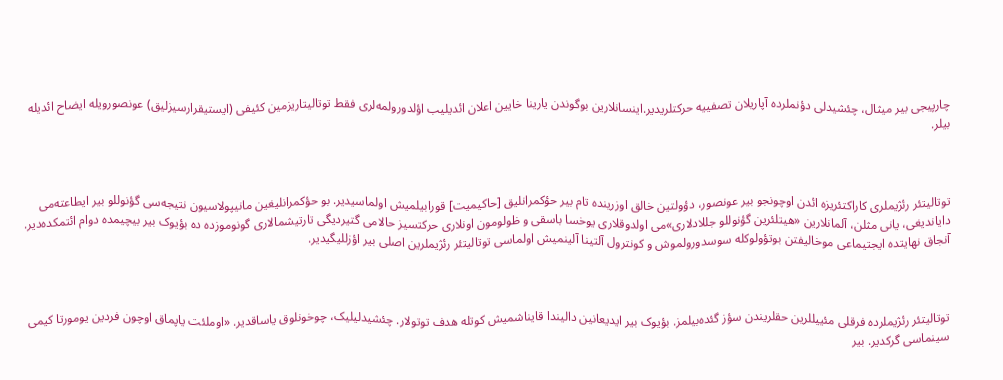چارپيجی بير ميثال، چئشيدلی دؤنملرده آپاريلان تصفييه حرکتلريدير.اينسانلارين بوگوندن يارينا خايين اعلان ائديليب اؤلدورولمه‌لری فقط توتاليتاريزمين کئيفی (ايستيقرارسيزليق) عونصورويله ايضاح ائديله بيلر.



توتاليتئر رئژيملری کاراکتئريزه ائدن اوچونجو بير عونصور، دؤولتين خالق اوزرينده تام بير حؤکمرانليق [حاکيميت] قورابيلميش اولماسيدير. بو حؤکمرانليغين مانيپولاسيون نتيجه‌سی گؤنوللو بير ايطاعته‌می دايانديغی‌، يانی مثلن، آلمانلارين «هيتلئرين گؤنوللو جللادلاری»می اولدوقلاری يوخسا باسقی و ظولومون اونلاری حرکتسيز حالامی گتيرديگی تارتيشمالاری گونوموزده ده بؤيوک بير بيچيمده دوام ائتمکده‌دير. آنجاق نهايتده ايجتيماعی موخاليفتن بوتؤولوکله سوسدورولموش و کونترول آلتينا آلينميش اولماسی توتاليتئر رئژيملرين اصلی بير اؤزلليگيدير.



توتاليتئر رئژيملرده فرقلی مئييللرين حقلريندن سؤز گئده‌بيلمز. بؤيوک بير ايديعانين داليندا قايناشميش کوتله هدف توتولار. چئشيدليليک، چوخونلوق ياساقدير. «اوملئت ياپماق اوچون فردين يومورتا کيمی سينماسی گرکدير. بير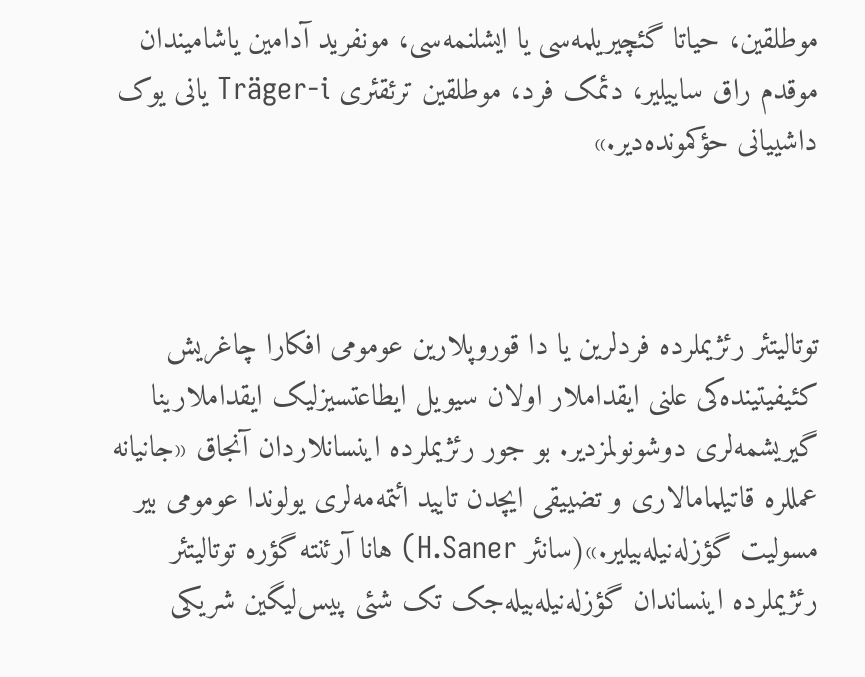موطلقين، حياتا گئچيريلمه‌سی يا ايشلنمه‌سی، مونفريد آدامين ياشاميندان موقدم راق ساييلير، دئمک فرد، موطلقين ترئقئری Träger-i يانی يوک داشييانی حؤکمونده‌دير.»



توتاليتئر رئژيملرده فردلرين يا دا قوروپلارين عومومی افکارا چاغريش کئيفيتينده‌کی علنی ايقداملار اولان سيويل ايطاعتسيزليک ايقداملارينا گيريشمه‌لری دوشونولمزدير. بو جور رئژيملرده اينسانلاردان آنجاق «جانيانه عمللره قاتيلمامالاری و تضييقی ايچدن تاييد ائتمه‌مه‌لری يولوندا عومومی بير مسوليت گؤزله‌نيله‌بيلير.»(سانئر H.Saner) هانا آرئنته گؤره توتاليتئر رئژيملرده اينساندان گؤزله‌نيله‌بيله‌جک تک شئی پيس‌ليگين شريکی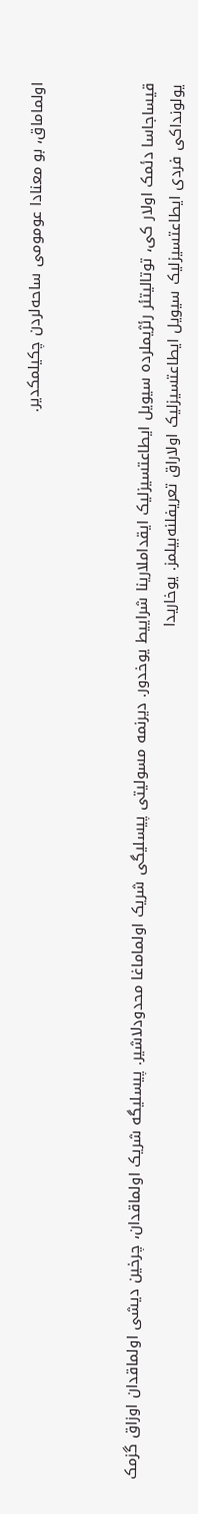اولماماق، بو معنادا عومومی ساحه‌لردن چکيلمکدير.



قيساجاسا دئمک اولار کی، توتاليتئر رئژيملرده سيويل ايطاعتسيزليک ايقداملارينا شراييط يوخدور. ديرنمه مسوليتی پيسليگی شريک اولماماغا محدودلاشير. پيسليگه شريک اولماقدان، چرخين ديشی اولماقدان اوزاق گزمک يولونداکی فردی ايطاعتسيزليک سيويل ايطاعتسيزليک اولاراق تعريفلنه‌بيلمز. يوخاريدا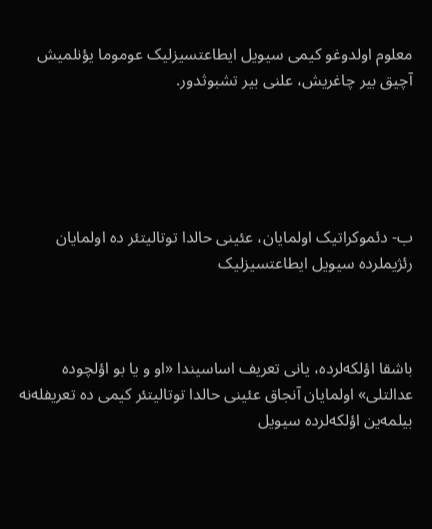معلوم اولدوغو کيمی سيويل ايطاعتسيزليک عوموما يؤنلميش آچيق بير چاغريش، علنی بير تشبوثدور.





ب- دئموکراتيک اولمايان، عئينی حالدا توتاليتئر ده اولمايان رئژيملرده سيويل ايطاعتسيزليک



باشقا اؤلکه‌لرده، يانی تعريف اساسيندا «او و يا بو اؤلچوده عدالتلی» اولمايان آنجاق عئينی حالدا توتاليتئر کيمی ده تعريفله‌نه بيلمه‌ين اؤلکه‌لرده سيويل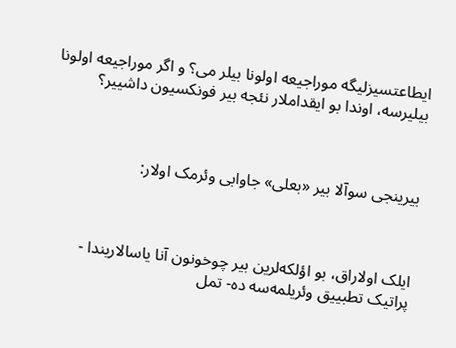ايطاعتسيزليگه موراجيعه اولونا بيلر می؟ و اگر موراجيعه اولونا بيليرسه، اوندا بو ايقداملار نئجه بير فونکسيون داشيير؟



بيرينجی سوآلا بير «بعلی» جاوابی‌ وئرمک اولار:



ايلک اولاراق، بو اؤلکه‌لرين بير چوخونون آنا ياسالاريندا - پراتيک تطبييق وئريلمه‌سه ده- تمل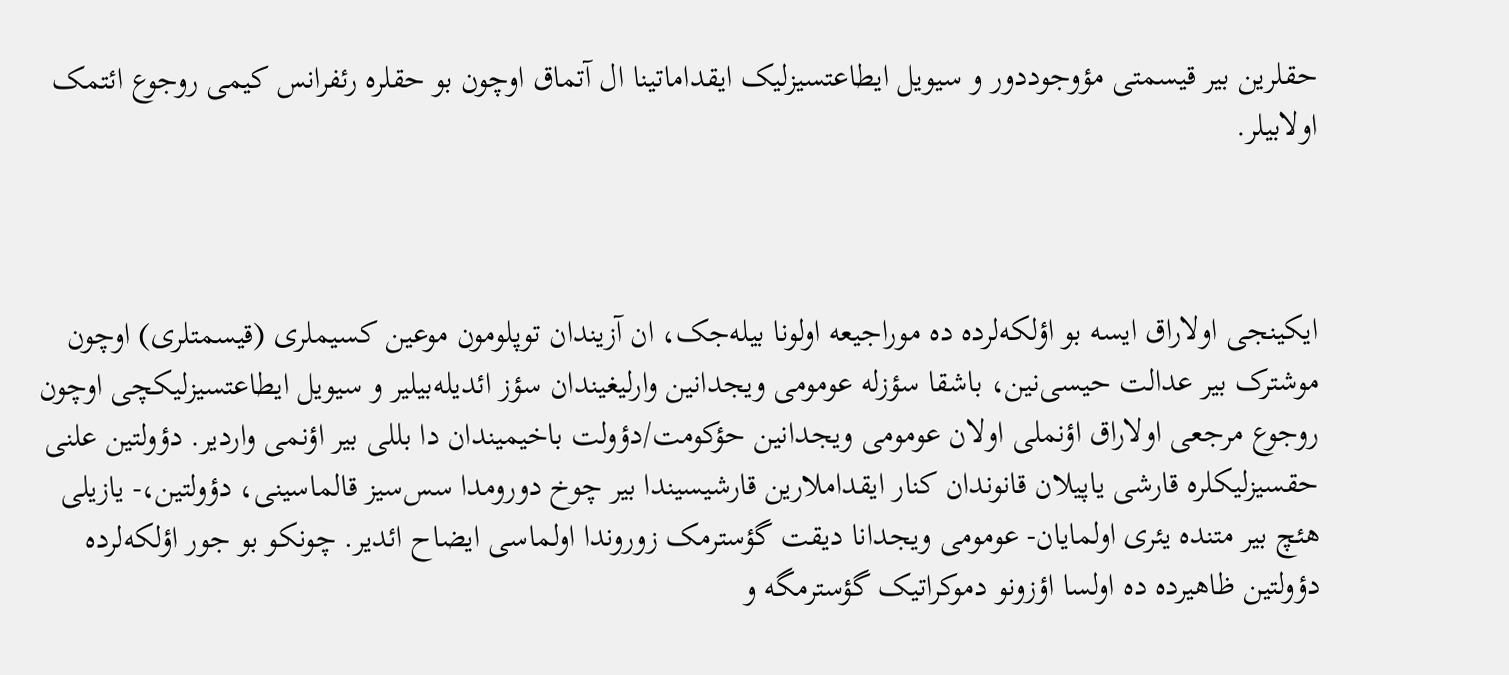حقلرين بير قيسمتی مؤوجوددور و سيويل ايطاعتسيزليک ايقداماتينا ال آتماق اوچون بو حقلره رئفرانس کيمی روجوع ائتمک اولابيلر.



ايکينجی اولاراق ايسه بو اؤلکه‌لرده ده موراجيعه اولونا بيله‌جک، ان آزيندان توپلومون موعين کسيملری (قيسمتلری) اوچون موشترک بير عدالت حيسی‌نين، باشقا سؤزله عومومی ويجدانين وارليغيندان سؤز ائديله‌بيلير و سيويل ايطاعتسيزليکچی اوچون روجوع مرجعی اولاراق اؤنملی اولان عومومی ويجدانين حؤکومت/دؤولت باخيميندان دا بللی بير اؤنمی واردير. دؤولتين علنی حقسيزليکلره قارشی ياپيلان قانوندان کنار ايقداملارين قارشيسيندا بير چوخ دورومدا سس‌سيز قالماسينی، دؤولتين،- يازيلی هئچ بير متنده يئری اولمايان- عومومی ويجدانا ديقت گؤسترمک زوروندا اولماسی ايضاح ائدير. چونکو بو جور اؤلکه‌لرده دؤولتين ظاهيرده ده اولسا اؤزونو دموکراتيک گؤسترمگه و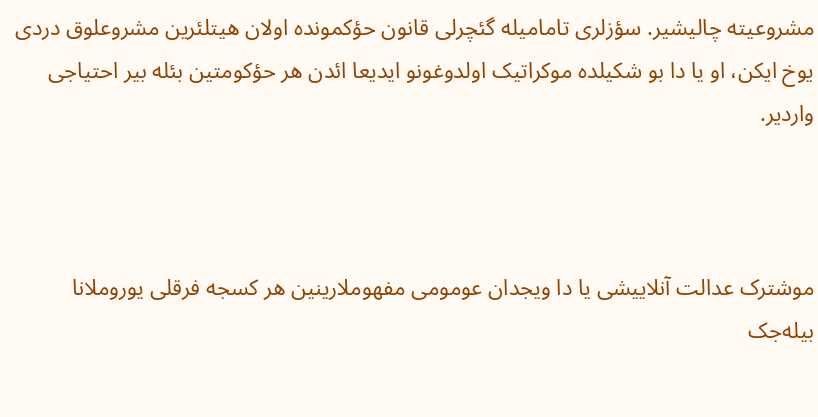مشروعيته چاليشير. سؤزلری تاماميله گئچرلی قانون حؤکمونده اولان هيتلئرين مشروعلوق دردی يوخ ايکن، او يا دا بو شکيلده موکراتيک اولدوغونو ايديعا ائدن هر حؤکومتين بئله بير احتياجی واردير.



موشترک عدالت آنلاييشی يا دا ويجدان عومومی مفهوملارينين هر کسجه فرقلی يوروملانا بيله‌جک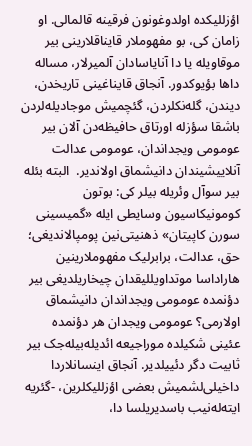اؤزلليکده اولدوغونون فرقينه قالمالی. او زامان کی، بو مفهوملار قايناقلارينی بير موقاويله يا دا آناياسادان آلميرلار، مساله داها بؤيوکدور. آنجاق قايناغينی تاريخدن، ديندن، گله‌نکلردن، گئچميش موجاديله‌لردن باشقا سؤزله اورتاق حافيظه‌دن آلان بير عومومی ويجداندان، عومومی عدالت آنلاييشيندان دانيشماق اولاندير.  البته بئله بير سوآل وئريله بيلر کی: بوتون کومونيکاسيون وسايطی ايله «گميسينی سورن کاپيتان» ذهنيتی‌نين پومپالانديغی؛ حق، عدالت، برابرليک مفهوملارينين هاراداسا موتداويلليقدان چيخاريلديغی بير دؤنمده عومومی ويجداندان دانيشماق اولارمی؟ عومومی ويجدان هر دؤنمده عئينی شکيلده موراجيعه ائديله‌بيله‌جک بير ثابيت دگر دئييلدير. آنجاق اينسانلاردا داخيلی‌لشميش بعضی اؤزلليکلرين، -گئريه ايته‌له‌نيب باسديريلسا دا،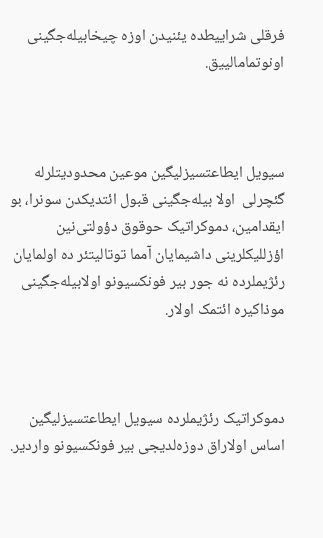فرقلی شراييطده يئنيدن اوزه چيخا‌بيله‌جگينی اونوتمامالييق.



سيويل ايطاعتسيزليگين موعين محدوديتلرله گئچرلی  اولا بيله‌جگينی قبول ائتديکدن سونرا، بو ايقدامين، دموکراتيک حوقوق دؤولتی‌نين اؤزلليکلرينی داشيمايان آمما توتاليتئر ده اولمايان رئژيملرده نه جور بير فونکسيونو اولا‌بيله‌جگينی موذاکيره ائتمک اولار.



دموکراتيک رئژيملرده سيويل ايطاعتسيزليگين اساس اولاراق دوزه‌لديجی بير فونکسيونو واردير.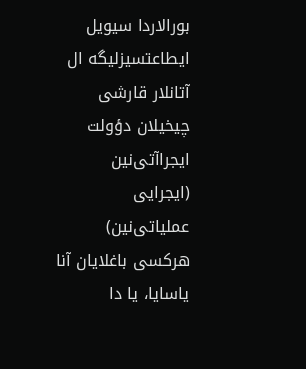بورالاردا سيويل ايطاعتسيزليگه ال آتانلار قارشی چيخيلان دؤولت ايجراآتی‌نين  (ايجرايی عملياتی‌نين) هرکسی باغلايان آنا ياسايا، يا دا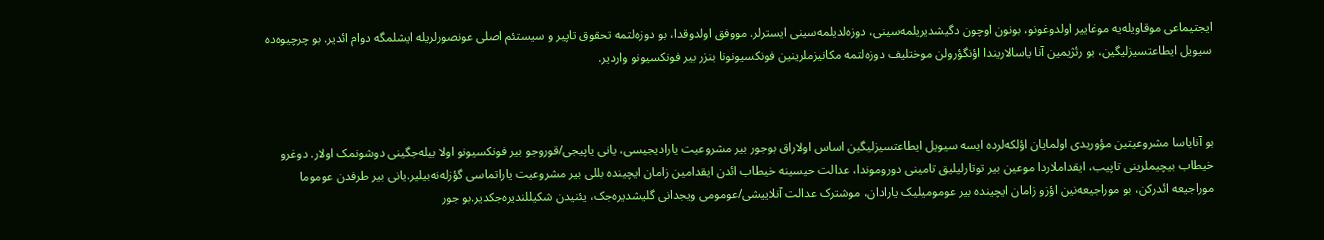ايجتيماعی موقاويله‌يه موغايير اولدوغونو، بونون اوچون دگيشديريلمه‌سينی، دوزه‌لديلمه‌سينی ايسترلر. مووفق اولدوقدا، بو دوزه‌لتمه تحقوق تاپير و سيستئم اصلی عونصورلريله ايشلمگه دوام ائدير. بو چرچيوه‌ده سيويل ايطاعتسيزليگين، بو رئژيمين آنا ياسالاريندا اؤنگؤرولن موختليف دوزه‌لتمه مکانيزملرينين فونکسيونونا بنزر بير فونکسيونو واردير.



بو آناياسا مشروعيتين مؤوريدی اولمايان اؤلکه‌لرده ايسه سيويل ايطاعتسيزليگين اساس اولاراق بوجور بير مشروعيت ياراديجيسی، يانی ياپيجی/قوروجو بير فونکسيونو اولا بيله‌جگينی دوشونمک اولار. دوغرو خيطاب بيچيملرينی تاپيب، ايقداملاردا موعين بير توتارليليق تامينی دوروموندا، عدالت حيسينه خيطاب ائدن ايقدامين زامان ايچينده بللی بير مشروعيت ياراتماسی گؤزله‌نه‌بيلير.يانی بير طرفدن عوموما موراجيعه ائدرکن، بو موراجيعه‌نين اؤزو زامان ايچينده بير عوموميليک يارادان، موشترک عدالت آنلاييشی/عومومی ويجدانی گليشديره‌جک، يئنيدن شکيللنديره‌‌جکدير.بو جور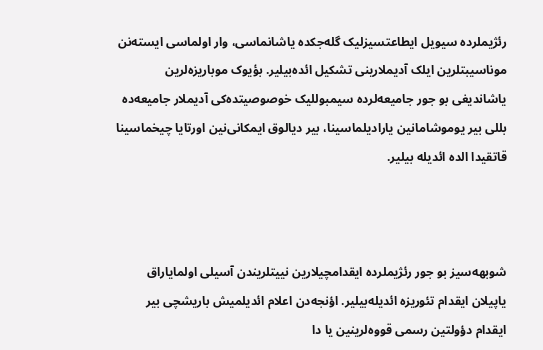رئژيملرده سيويل ايطاعتسيزليک گله‌جکده ياشانماسی، وار اولماسی ايسته‌نن موناسيبتلرين ايلک آديملارينی تشکيل ائده‌بيلير. بؤيوک موباريزه‌لرين ياشانديغی بو جور جاميعه‌لرده سيمبولليک خوصوصيتده‌کی آديملار جاميعه‌ده بللی بير يوموشامانين ياراديلماسينا، بير ديالوق ايمکانی‌نين اورتايا چيخماسينا قاتقيدا الده ائديله بيلير.



شوبهه‌سيز بو جور رئژيملرده ايقدامچيلارين نييتلريندن آسيلی اولماياراق ياپيلان ايقدام تئوريزه ائديله‌بيلير. اؤنجه‌دن اعلام ائديلميش باريشچی بير ايقدام دؤولتين رسمی قووه‌لرينين يا دا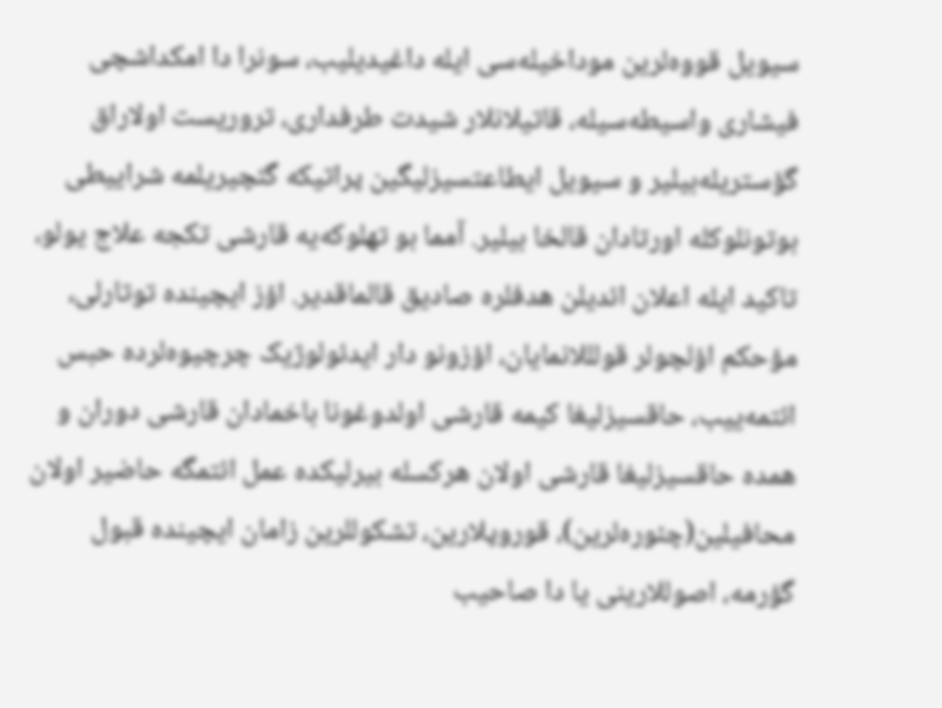سيويل قووه‌لرين موداخيله‌سی ايله داغيديليب، سونرا دا امکداشچی فيشاری واسيطه‌سيله، قاتيلانلار شيدت طرفداری، تروريست اولاراق گؤستريله‌بيلير و سيويل ايطاعتسيزليگين پراتيکه گئچيريلمه شراييطی بوتونلوکله اورتادان قالخا بيلير. آمما بو تهلوکه‌يه قارشی تکجه علاج يولو، تاکيد ايله اعلان ائديلن هدفلره صاديق قالماقدير. اؤز ايچينده توتارلی، مؤحکم اؤلچولر قولللانمايان، اؤزونو دار ايدئولوژيک چرچيوه‌لرده حبس ائتمه‌ييب، حاقسيزليغا کيمه قارشی اولدوغونا باخمادان قارشی دوران و همده حاقسيزليغا قارشی اولان هرکسله بيرليکده عمل ائتمگه حاضير اولان محافيلين(چئوره‌لرين)، قوروپلارين، تشکوللرين زامان ايچينده قبول گؤرمه، اصوللارينی يا دا صاحيب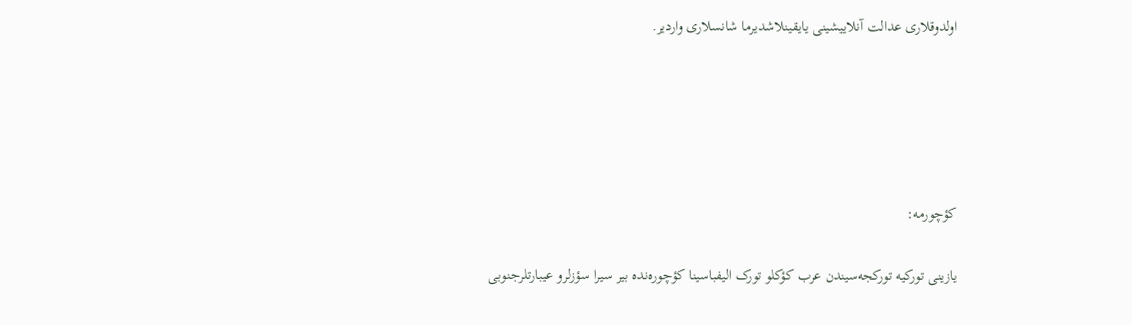اولدوقلاری عدالت آنلاييشينی يايقينلاشديرما شانسلاری واردير.





کؤچورمه:

يازينی تورکيه تورکجه‌سيندن عرب کؤکلو تورک اليفباسينا کؤچوره‌نده بير سيرا سؤز‌لرو عيبارتلرجنوبی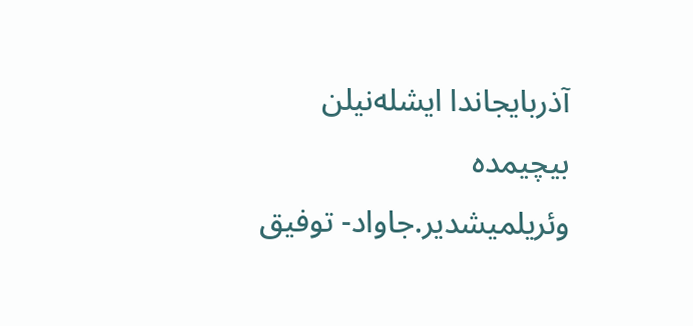آذربايجاندا ايشله‌نيلن بيچيمده وئريلميشدير.جاواد- توفيق